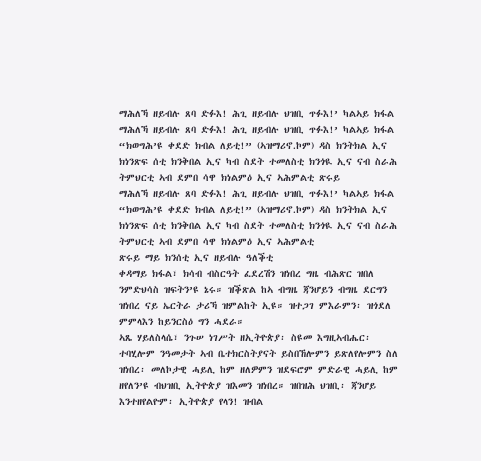ማሕለኻ ዘይብሉ ጸባ ድፉእ! ሕጊ ዘይብሉ ህዝቢ ጥፉእ!’ ካልኣይ ክፋል
ማሕለኻ ዘይብሉ ጸባ ድፉእ! ሕጊ ዘይብሉ ህዝቢ ጥፉእ!’ ካልኣይ ክፋል “ክወግሕ’ዩ ቀደድ ክብል ለይቲ!” (ኣዝማሪኖ.ኮም) ዳስ ክንትክል ኢና ክነንጽፍ ሰቲ ክንቅበል ኢና ካብ ስደት ተመለስቲ ክንጎዪ ኢና ናብ ስራሕ ትምህርቲ ኣብ ደምበ ሳዋ ክነልምዕ ኢና ኣሕምልቲ ጽሩይ
ማሕለኻ ዘይብሉ ጸባ ድፉእ! ሕጊ ዘይብሉ ህዝቢ ጥፉእ!’ ካልኣይ ክፋል
“ክወግሕ’ዩ ቀደድ ክብል ለይቲ!” (ኣዝማሪኖ.ኮም) ዳስ ክንትክል ኢና ክነንጽፍ ሰቲ ክንቅበል ኢና ካብ ስደት ተመለስቲ ክንጎዪ ኢና ናብ ስራሕ ትምህርቲ ኣብ ደምበ ሳዋ ክነልምዕ ኢና ኣሕምልቲ
ጽሩይ ማይ ክንሰቲ ኢና ዘይብሉ ዓለቕቲ
ቀዳማይ ክፋል፣ ክሳብ ብስርዓት ፈደረሽን ዝነበረ ግዜ ብሕጽር ዝበለ ንምድህሳስ ዝፍትን’ዩ ኔሩ። ዝቕጽል ከኣ ብግዜ ጃንሆይን ብግዜ ደርግን ዝነበረ ናይ ኤርትራ ታሪኻ ዝምልከት ኢዩ። ዝተጋገ ምእራምን፡ ዝጎደለ ምምላእን ከይንርስዕ ግን ሓደራ።
ኣጼ ሃይለስላሴ፣ ንጉሠ ነገሥት ዘኢትዮጵያ፡ ስዩመ እግዚኣብሔር፡ ተባሂሎም ንዓመታት ኣብ ቤተክርስትያናት ይስበኸሎምን ይጽለየሎምን ስለ ዝነበረ፡ መለኮታዊ ሓይሊ ከም ዘለዎምን ዝደፍሮም ምድራዊ ሓይሊ ከም ዘየለን’ዩ ብህዝቢ ኢትዮጵያ ዝእመን ዝነበረ። ዝበዝሕ ህዝቢ፡ ጃንሆይ እንተዘየልዮም፡ ኢትዮጵያ የላን! ዝብል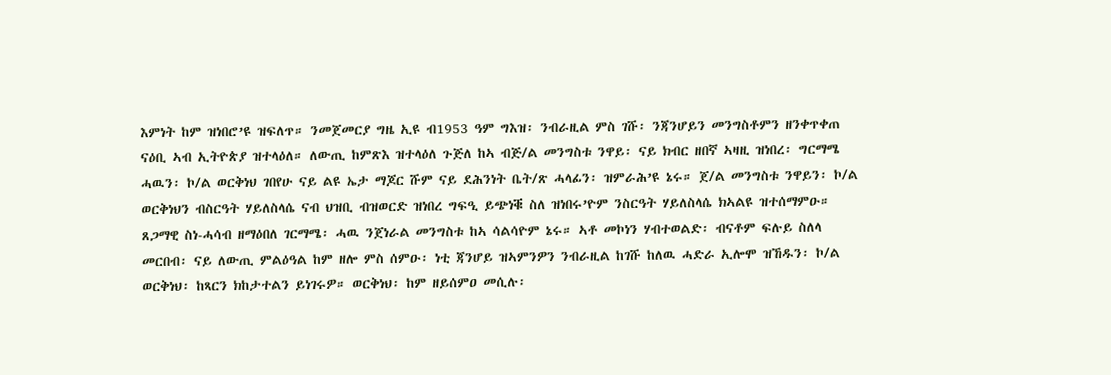እምነት ከም ዝነበሮ’ዩ ዝፍለጥ። ንመጀመርያ ግዜ ኢዩ ብ1953 ዓም ግእዝ፡ ንብራዚል ምስ ገሹ፡ ንጃንሆይን መንግስቶምን ዘንቀጥቀጠ ናዕቢ ኣብ ኢትዮጵያ ዝተላዕለ። ለውጢ ከምጽእ ዝተላዕለ ጉጅለ ከኣ ብጅ/ል መንግስቱ ንዋይ፡ ናይ ክብር ዘበኛ ኣዛዚ ዝነበረ፡ ግርማሜ ሓዉን፡ ኮ/ል ወርቅነህ ገበየሁ ናይ ልዩ ኤታ ማጆር ሹም ናይ ደሕንነት ቤት/ጽ ሓላፊን፡ ዝምራሕ’ዩ ኔሩ። ጀ/ል መንግስቱ ንዋይን፡ ኮ/ል ወርቅነህን ብስርዓት ሃይለስላሴ ናብ ህዝቢ ብዝወርድ ዝነበረ ግፍዒ ይጭነቑ ስለ ዝነበሩ’ዮም ንስርዓት ሃይለስላሴ ክኣልዩ ዝተሰማምዑ። ጸጋማዊ ስነ-ሓሳብ ዘማዕበለ ገርማሜ፡ ሓዉ ንጀነራል መንግስቱ ከኣ ሳልሳዮም ኔሩ። ኣቶ መኮነን ሃብተወልድ፡ ብናቶም ፍሉይ ስለላ መርበብ፡ ናይ ለውጢ ምልዕዓል ከም ዘሎ ምስ ሰምዑ፡ ነቲ ጃንሆይ ዝኣምንዎን ንብራዚል ከገሹ ከለዉ ሓድራ ኢሎሞ ዝኸዱን፡ ኮ/ል ወርቅነህ፡ ከጻርን ክከታተልን ይነገሩዎ። ወርቅነህ፡ ከም ዘይሰምዐ መሲሉ፡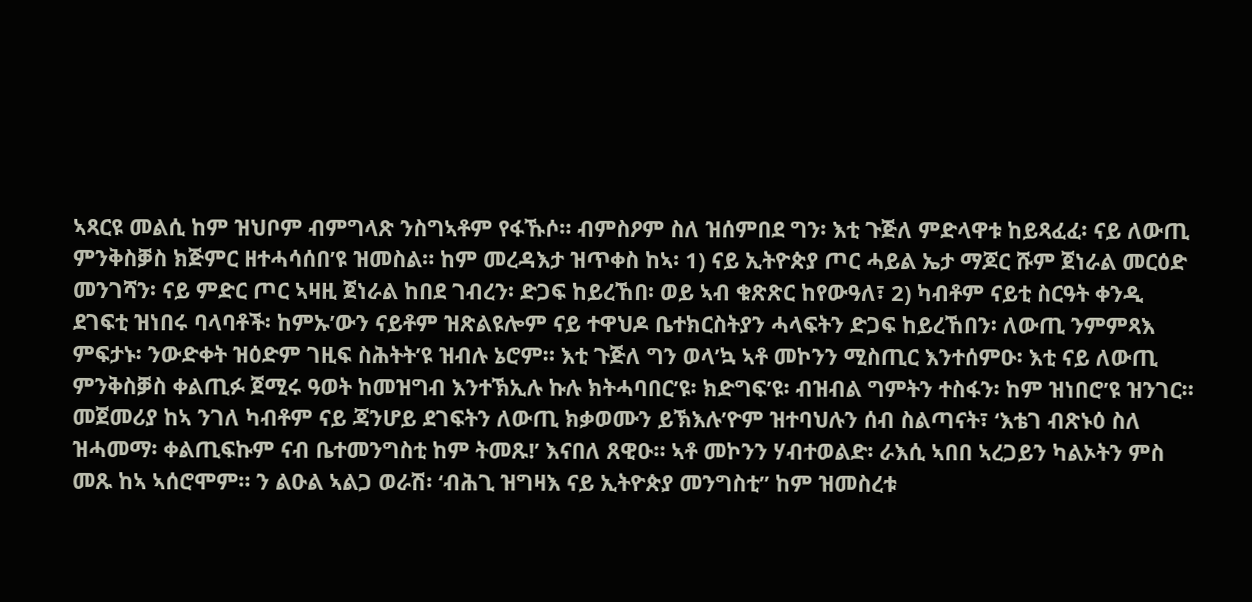ኣጻርዩ መልሲ ከም ዝህቦም ብምግላጽ ንስግኣቶም የፋኹሶ። ብምስዖም ስለ ዝሰምበደ ግን፡ እቲ ጉጅለ ምድላዋቱ ከይጻፈፈ፡ ናይ ለውጢ ምንቅስቓስ ክጅምር ዘተሓሳሰበ’ዩ ዝመስል። ከም መረዳእታ ዝጥቀስ ከኣ፡ 1) ናይ ኢትዮጵያ ጦር ሓይል ኤታ ማጆር ሹም ጀነራል መርዕድ መንገሻን፡ ናይ ምድር ጦር ኣዛዚ ጀነራል ከበደ ገብረን፡ ድጋፍ ከይረኸበ፡ ወይ ኣብ ቁጽጽር ከየውዓለ፣ 2) ካብቶም ናይቲ ስርዓት ቀንዲ ደገፍቲ ዝነበሩ ባላባቶች፡ ከምኡ’ውን ናይቶም ዝጽልዩሎም ናይ ተዋህዶ ቤተክርስትያን ሓላፍትን ድጋፍ ከይረኸበን፡ ለውጢ ንምምጻእ ምፍታኑ፡ ንውድቀት ዝዕድም ገዚፍ ስሕትት’ዩ ዝብሉ ኔሮም። እቲ ጉጅለ ግን ወላ’ኳ ኣቶ መኮንን ሚስጢር እንተሰምዑ፡ እቲ ናይ ለውጢ ምንቅስቓስ ቀልጢፉ ጀሚሩ ዓወት ከመዝግብ እንተኽኢሉ ኩሉ ክትሓባበር’ዩ፡ ክድግፍ’ዩ፡ ብዝብል ግምትን ተስፋን፡ ከም ዝነበሮ’ዩ ዝንገር። መጀመሪያ ከኣ ንገለ ካብቶም ናይ ጃንሆይ ደገፍትን ለውጢ ክቃወሙን ይኽእሉ’ዮም ዝተባህሉን ሰብ ስልጣናት፣ ‘እቴገ ብጽኑዕ ስለ ዝሓመማ፡ ቀልጢፍኩም ናብ ቤተመንግስቲ ከም ትመጹ!’ እናበለ ጸዊዑ። ኣቶ መኮንን ሃብተወልድ፡ ራእሲ ኣበበ ኣረጋይን ካልኦትን ምስ መጹ ከኣ ኣሰሮሞም። ን ልዑል ኣልጋ ወራሽ፡ ‘ብሕጊ ዝግዛእ ናይ ኢትዮጵያ መንግስቲ” ከም ዝመስረቱ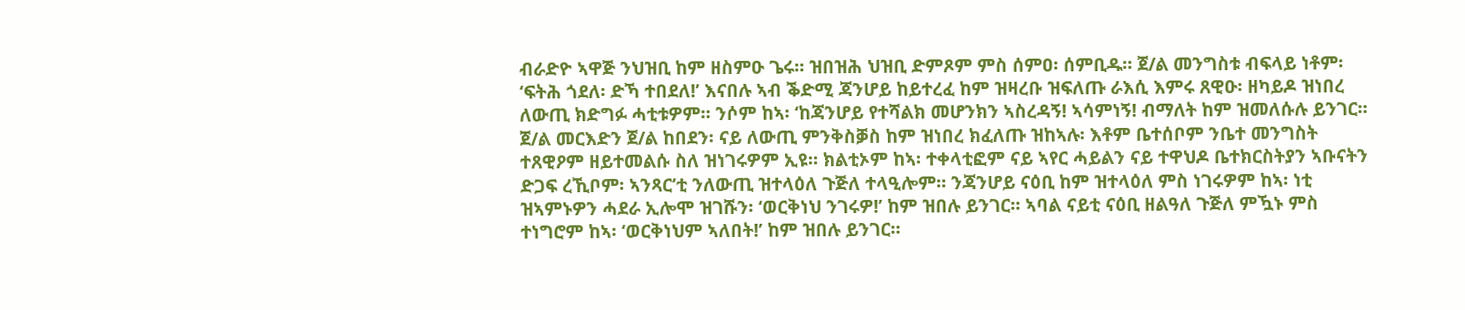ብራድዮ ኣዋጅ ንህዝቢ ከም ዘስምዑ ጌሩ። ዝበዝሕ ህዝቢ ድምጾም ምስ ሰምዐ፡ ሰምቢዱ። ጀ/ል መንግስቱ ብፍላይ ነቶም፡ ‘ፍትሕ ጎደለ፡ ድኻ ተበደለ!’ እናበሉ ኣብ ቕድሚ ጃንሆይ ከይተረፈ ከም ዝዛረቡ ዝፍለጡ ራእሲ እምሩ ጸዊዑ፡ ዘካይዶ ዝነበረ ለውጢ ክድግፉ ሓቲቱዎም። ንሶም ከኣ፡ ‘ከጃንሆይ የተሻልክ መሆንክን ኣስረዳኝ! ኣሳምነኝ! ብማለት ከም ዝመለሱሉ ይንገር። ጀ/ል መርእድን ጀ/ል ከበደን፡ ናይ ለውጢ ምንቅስቓስ ከም ዝነበረ ክፈለጡ ዝከኣሉ፡ እቶም ቤተሰቦም ንቤተ መንግስት ተጸዊዖም ዘይተመልሱ ስለ ዝነገሩዎም ኢዩ። ክልቲኦም ከኣ፡ ተቀላቲፎም ናይ ኣየር ሓይልን ናይ ተዋህዶ ቤተክርስትያን ኣቡናትን ድጋፍ ረኺቦም፡ ኣንጻር’ቲ ንለውጢ ዝተላዕለ ጉጅለ ተላዒሎም። ንጃንሆይ ናዕቢ ከም ዝተላዕለ ምስ ነገሩዎም ከኣ፡ ነቲ ዝኣምኑዎን ሓደራ ኢሎሞ ዝገሹን፡ ‘ወርቅነህ ንገሩዎ!’ ከም ዝበሉ ይንገር። ኣባል ናይቲ ናዕቢ ዘልዓለ ጉጅለ ምዃኑ ምስ ተነግሮም ከኣ፡ ‘ወርቅነህም ኣለበት!’ ከም ዝበሉ ይንገር።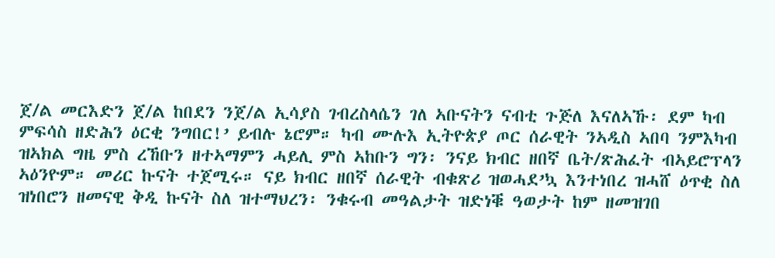ጀ/ል መርእድን ጀ/ል ከበደን ንጀ/ል ኢሳያስ ገብረስላሴን ገለ ኣቡናትን ናብቲ ጉጅለ እናለኣኹ፡ ደም ካብ ምፍሳስ ዘድሕን ዕርቂ ንግበር!’ ይብሉ ኔሮም። ካብ ሙሉእ ኢትዮጵያ ጦር ሰራዊት ንኣዲስ ኣበባ ንምእካብ ዝኣክል ግዜ ምስ ረኸቡን ዘተኣማምን ሓይሊ ምስ ኣከቡን ግን፡ ንናይ ክብር ዘበኛ ቤት/ጽሕፈት ብኣይሮፕላን ኣዕንዮም። መሪር ኩናት ተጀሚሩ። ናይ ክብር ዘበኛ ሰራዊት ብቁጽሪ ዝወሓደ’ኳ እንተነበረ ዝሓሸ ዕጥቂ ስለ ዝነበሮን ዘመናዊ ቅዲ ኩናት ስለ ዝተማህረን፡ ንቁሩብ መዓልታት ዝድነቑ ዓወታት ከም ዘመዝገበ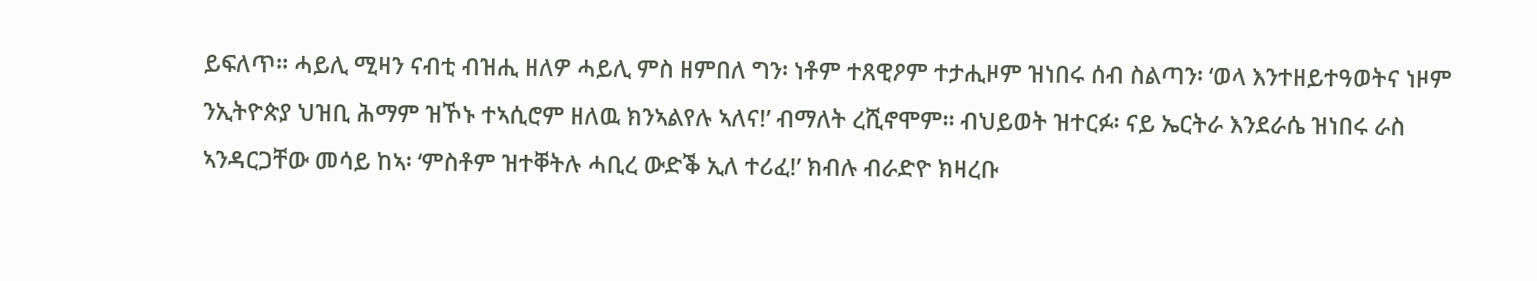ይፍለጥ። ሓይሊ ሚዛን ናብቲ ብዝሒ ዘለዎ ሓይሊ ምስ ዘምበለ ግን፡ ነቶም ተጸዊዖም ተታሒዞም ዝነበሩ ሰብ ስልጣን፡ ‘ወላ እንተዘይተዓወትና ነዞም ንኢትዮጵያ ህዝቢ ሕማም ዝኾኑ ተኣሲሮም ዘለዉ ክንኣልየሉ ኣለና!’ ብማለት ረሺኖሞም። ብህይወት ዝተርፉ፡ ናይ ኤርትራ እንደራሴ ዝነበሩ ራስ ኣንዳርጋቸው መሳይ ከኣ፡ ‘ምስቶም ዝተቐትሉ ሓቢረ ውድቕ ኢለ ተሪፈ!’ ክብሉ ብራድዮ ክዛረቡ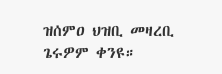ዝሰምዐ ህዝቢ መዛረቢ ጌሩዎም ቀንዩ።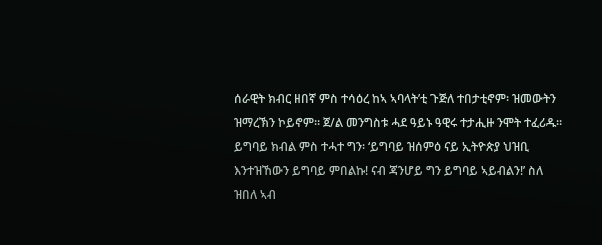ሰራዊት ክብር ዘበኛ ምስ ተሳዕረ ከኣ ኣባላት’ቲ ጉጅለ ተበታቲኖም፡ ዝመውትን ዝማረኽን ኮይኖም። ጀ/ል መንግስቱ ሓደ ዓይኑ ዓዊሩ ተታሒዙ ንሞት ተፈሪዱ። ይግባይ ክብል ምስ ተሓተ ግን፡ ‘ይግባይ ዝሰምዕ ናይ ኢትዮጵያ ህዝቢ እንተዝኸውን ይግባይ ምበልኩ! ናብ ጃንሆይ ግን ይግባይ ኣይብልን!’ ስለ ዝበለ ኣብ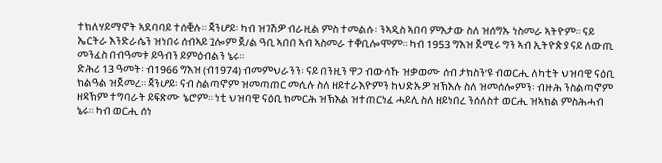ተክለሃይማኖት ኣደባባይ ተሰቒሉ። ጃንሆይ፡ ካብ ዝገሽዎ ብራዚል ምስ ተመልሱ፡ ንኣዲስ ኣበባ ምእታው ስለ ዝሰግኡ ነስመራ ኣትዮም። ናይ ኤርትራ እንድራሴን ዝነበሩ ሰብኣይ ጓሎም ጀ/ል ዓቢ ኣበበ ኣብ ኣስመራ ተቐቢሎሞም። ካብ 1953 ግእዝ ጀሚሩ ግን ኣብ ኢትዮጵያ ናይ ለውጢ መንፈስ በብዓመቱ ይዓብን ይምዕብልን ኔሩ።
ድሕሪ 13 ዓመት፡ ብ1966 ግእዝ (ብ1974) ብመምህራንን፡ ናይ በንዚን ዋጋ ብውሳኹ ዝቃወሙ ሰብ ታክስን’ዩ ብወርሒ ለካቲት ህዝባዊ ናዕቢ ክልዓል ዝጀመረ። ጃንሆይ፡ ናብ ስልጣኖም ዝመጣጠር መሲሉ ስለ ዘይተራእዮምን ከህድኡዎ ዝኽእሉ ስለ ዝመሰሎምን፡ ብዙሕ ንስልጣኖም ዘዳኽም ተግባራት ይፍጽሙ ኔሮም። ነቲ ህዝባዊ ናዕቢ ክመርሕ ዝኽእል ዝተጠርነፈ ሓይሊ ስለ ዘይነበረ ንሰለስተ ወርሒ ዝኣክል ምስሕሓብ ኔሩ። ካብ ወርሒ ሰነ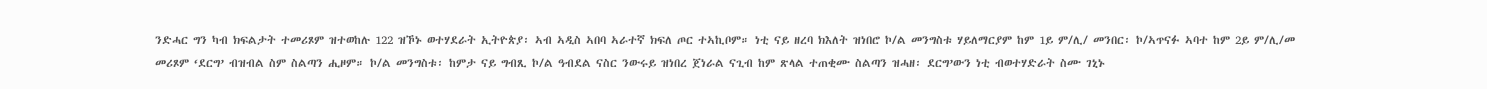ንድሓር ግን ካብ ክፍልታት ተመሪጾም ዝተወከሉ 122 ዝኾኑ ወተሃደራት ኢትዮጵያ፡ ኣብ ኣዲስ ኣበባ ኣራተኛ ክፍለ ጦር ተኣኪቦም። ነቲ ናይ ዘረባ ክእለት ዝነበሮ ኮ/ል መንግስቱ ሃይለማርያም ከም 1ይ ም/ሊ/ መንበር፡ ኮ/ኣጥናፉ ኣባተ ከም 2ይ ም/ሊ/መ መሪጾም ‘ደርግ’ ብዝብል ስም ስልጣን ሒዞም። ኮ/ል መንግስቱ፡ ከምታ ናይ ግብጺ ኮ/ል ዓብደል ናስር ንውሩይ ዝነበረ ጀነራል ናጊብ ከም ጽላል ተጠቂሙ ስልጣን ዝሓዘ፡ ደርግ’ውን ነቲ ብወተሃድራት ስሙ ገኒኑ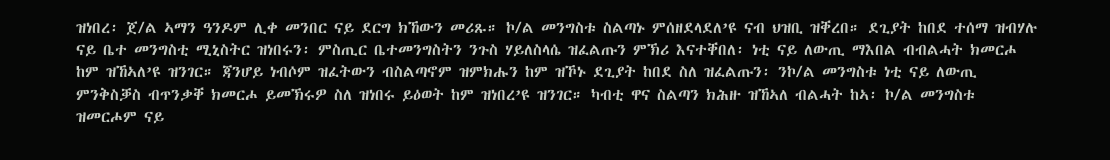ዝነበረ፡ ጀ/ል ኣማን ዓንዶም ሊቀ መንበር ናይ ደርግ ክኸውን መሪጹ። ኮ/ል መንግስቱ ስልጣኑ ምሰዘደላደለ’ዩ ናብ ህዝቢ ዝቐረበ። ደጊያት ከበደ ተሰማ ዝብሃሉ ናይ ቤተ መንግስቲ ሚኒስትር ዝነበሩን፡ ምስጢር ቤተመንግስትን ንጉስ ሃይለስላሴ ዝፈልጡን ምኽሪ እናተቐበለ፡ ነቲ ናይ ለውጢ ማእበል ብብልሓት ክመርሖ ከም ዝኸኣለ’ዩ ዝንገር። ጃንሆይ ነብሶም ዝፈትውን ብስልጣኖም ዝምክሑን ከም ዝኾኑ ደጊያት ከበደ ስለ ዝፈልጡን፡ ንኮ/ል መንግስቱ ነቲ ናይ ለውጢ ምንቅስቓስ ብጥንቃቐ ክመርሖ ይመኽሩዎ ስለ ዝነበሩ ይዕወት ከም ዝነበረ’ዩ ዝንገር። ካብቲ ዋና ስልጣን ክሕዙ ዝኸኣለ ብልሓት ከኣ፡ ኮ/ል መንግስቱ ዝመርሖም ናይ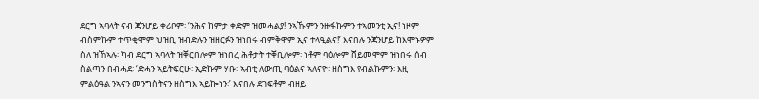ደርግ ኣባላት ናብ ጃንሆይ ቀሪቦም፡ ‘ንሕና ከምታ ቀድም ዝመሓልያ! ንኣኹምን ንዙፋኩምን ተኣመንቲ ኢና! ነዞም ብስምኩም ተጥቂሞም ህዝቢ ዝብድሉን ዝዘርፉን ዝነበሩ ብምቅዋም ኢና ተላዒልና!’ እናበሉ ንጃንሆይ ከእሞኑዎም ስለ ዝኸኣሉ፡ ካብ ደርግ ኣባላት ዝቐርበሎም ዝነበረ ሕቶታት ተቐቢሎም፡ ነቶም ባዕሎም ሸይመሞም ዝነበሩ ሰብ ስልጣን በብሓደ፡ ‘ድሓን ኣይትፍርሁ፡ ኢድኩም ሃቡ፡ ኣብቲ ለውጢ ባዕልና ኣለናዮ፡ ዘስግእ የብልኩምን፡ እዚ ምልዕዓል ንኣናን መንግስትናን ዘስግእ ኣይኰነን፡’ እናበሉ ደገፍቶም ብዘይ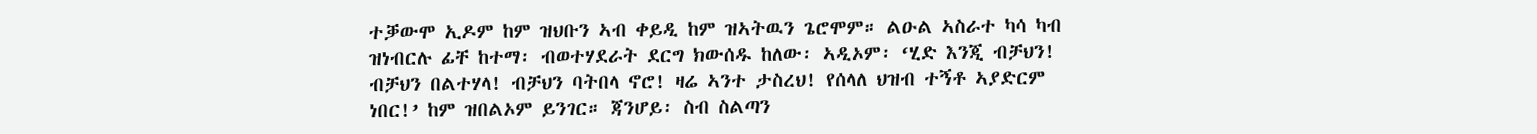ተቓውሞ ኢዶም ከም ዝህቡን ኣብ ቀይዲ ከም ዝኣትዉን ጌሮሞም። ልዑል ኣስራተ ካሳ ካብ ዝነብርሉ ፊቸ ከተማ፡ ብወተሃደራት ደርግ ክውሰዱ ከለው፡ ኣዲኦም፡ ‘ሂድ እንጂ ብቻህን! ብቻህን በልተሃላ! ብቻህን ባትበላ ኖሮ! ዛሬ ኣንተ ታስረህ! የሰላለ ህዝብ ተኝቶ ኣያድርም ነበር!’ ከም ዝበልኦም ይንገር። ጃንሆይ፡ ስብ ስልጣን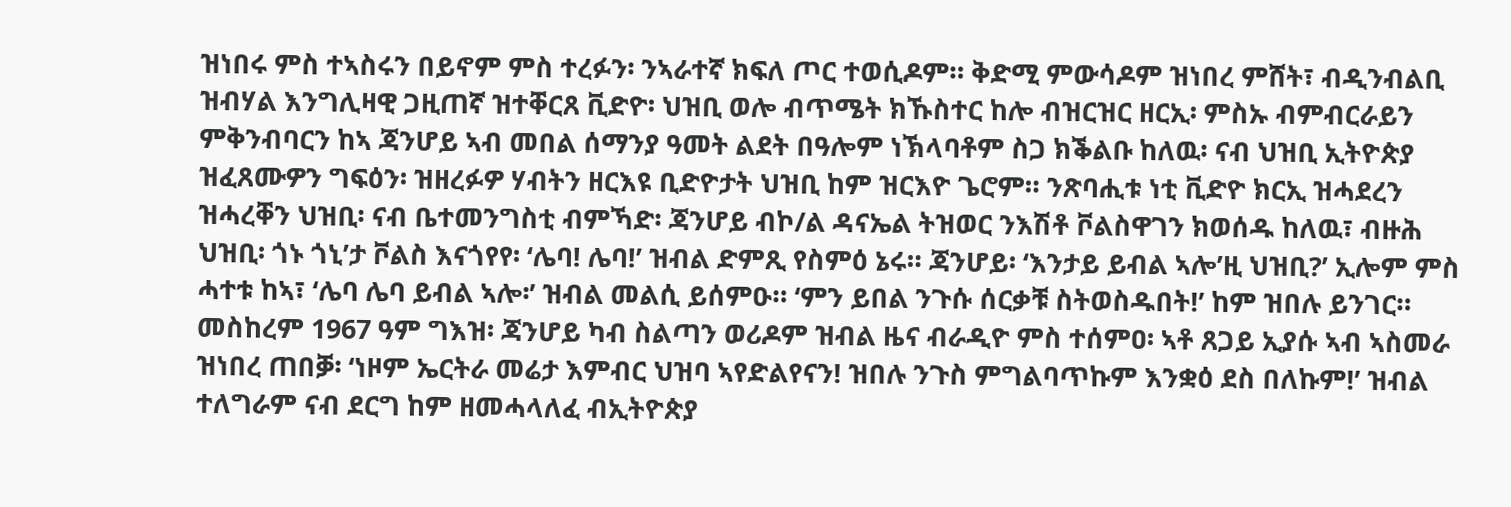ዝነበሩ ምስ ተኣስሩን በይኖም ምስ ተረፉን፡ ንኣራተኛ ክፍለ ጦር ተወሲዶም። ቅድሚ ምውሳዶም ዝነበረ ምሸት፣ ብዲንብልቢ ዝብሃል እንግሊዛዊ ጋዚጠኛ ዝተቐርጸ ቪድዮ፡ ህዝቢ ወሎ ብጥሜት ክኹስተር ከሎ ብዝርዝር ዘርኢ፡ ምስኡ ብምብርራይን ምቅንብባርን ከኣ ጃንሆይ ኣብ መበል ሰማንያ ዓመት ልደት በዓሎም ነኽላባቶም ስጋ ክቕልቡ ከለዉ፡ ናብ ህዝቢ ኢትዮጵያ ዝፈጸሙዎን ግፍዕን፡ ዝዘረፉዎ ሃብትን ዘርእዩ ቢድዮታት ህዝቢ ከም ዝርእዮ ጌሮም። ንጽባሒቱ ነቲ ቪድዮ ክርኢ ዝሓደረን ዝሓረቐን ህዝቢ፡ ናብ ቤተመንግስቲ ብምኻድ፡ ጃንሆይ ብኮ/ል ዳናኤል ትዝወር ንእሽቶ ቮልስዋገን ክወሰዱ ከለዉ፣ ብዙሕ ህዝቢ፡ ጎኑ ጎኒ’ታ ቮልስ እናጎየየ፡ ‘ሌባ! ሌባ!’ ዝብል ድምጺ የስምዕ ኔሩ። ጃንሆይ፡ ‘እንታይ ይብል ኣሎ’ዚ ህዝቢ?’ ኢሎም ምስ ሓተቱ ከኣ፣ ‘ሌባ ሌባ ይብል ኣሎ፡’ ዝብል መልሲ ይሰምዑ። ‘ምን ይበል ንጉሱ ሰርቃቹ ስትወስዱበት!’ ከም ዝበሉ ይንገር። መስከረም 1967 ዓም ግእዝ፡ ጃንሆይ ካብ ስልጣን ወሪዶም ዝብል ዜና ብራዲዮ ምስ ተሰምዐ፡ ኣቶ ጸጋይ ኢያሱ ኣብ ኣስመራ ዝነበረ ጠበቓ፡ ‘ነዞም ኤርትራ መሬታ እምብር ህዝባ ኣየድልየናን! ዝበሉ ንጉስ ምግልባጥኩም እንቋዕ ደስ በለኩም!’ ዝብል ተለግራም ናብ ደርግ ከም ዘመሓላለፈ ብኢትዮጵያ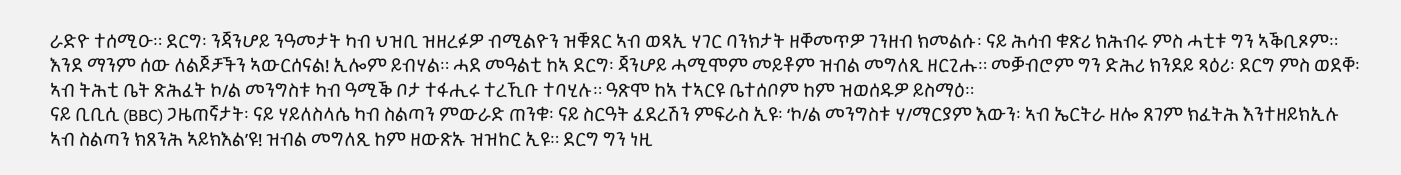ራድዮ ተሰሚዑ። ደርግ፡ ንጃንሆይ ንዓመታት ካብ ህዝቢ ዝዘረፉዎ ብሚልዮን ዝቑጸር ኣብ ወጻኢ ሃገር ባንክታት ዘቐመጥዎ ገንዘብ ክመልሱ፡ ናይ ሕሳብ ቁጽሪ ክሕብሩ ምስ ሓቲቱ ግን ኣቕቢጾም። እንደ ማንም ሰው ለልጆቻችን ኣውርሰናል! ኢሎም ይብሃል። ሓደ መዓልቲ ከኣ ደርግ፡ ጃንሆይ ሓሚሞም መይቶም ዝብል መግለጺ ዘርጊሑ። መቓብሮም ግን ድሕሪ ክንደይ ጻዕሪ፡ ደርግ ምስ ወደቐ፡ ኣብ ትሕቲ ቤት ጽሕፈት ኮ/ል መንግስቱ ካብ ዓሚቕ ቦታ ተፋሒሩ ተረኺቡ ተባሂሉ። ዓጽሞ ከኣ ተኣርዩ ቤተሰቦም ከም ዝወሰዱዎ ይስማዕ።
ናይ ቢቢሲ (BBC) ጋዜጠኛታት፡ ናይ ሃይለስላሴ ካብ ስልጣን ምውራድ ጠንቁ፡ ናይ ስርዓት ፈደረሽን ምፍራስ ኢዩ፡ ‘ኮ/ል መንግስቱ ሃ/ማርያም እውን፡ ኣብ ኤርትራ ዘሎ ጸገም ክፈትሕ እንተዘይክኢሉ ኣብ ስልጣን ክጸንሕ ኣይክእል’ዩ! ዝብል መግለጺ ከም ዘውጽኡ ዝዝከር ኢዩ። ደርግ ግን ነዚ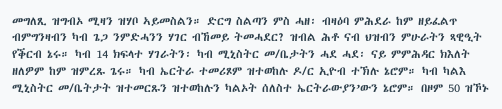መግለጺ ዝግብኦ ሚዛን ዝሃቦ ኣይመስልን። ድርግ ስልጣን ምስ ሓዘ፡ ብዛዕባ ምሕደራ ከም ዘይፈልጥ ብምግንዛብን ካብ ጌጋ ንምድሓንን ሃገር ብኸመይ ትመሓደር? ዝብል ሕቶ ናብ ህዝብን ምሁራትን ጻዊዒት የቕርብ ኔሩ። ካብ 14 ክፍላተ ሃገራትን፡ ካብ ሚኒስትር መ/ቤታትን ሓደ ሓደ፡ ናይ ምምሕዳር ክእለት ዘለዎም ከም ዝምረጹ ጌሩ። ካብ ኤርትራ ተመሪጾም ዝተወከሉ ዶ/ር ኢዮብ ተኽሉ ኔሮም። ካብ ካልእ ሚኒስትር መ/ቤትታት ዝተመርጹን ዝተወከሉን ካልኦት ሰለስተ ኤርትራውያን’ውን ኔሮም። በዞም 50 ዝኾኑ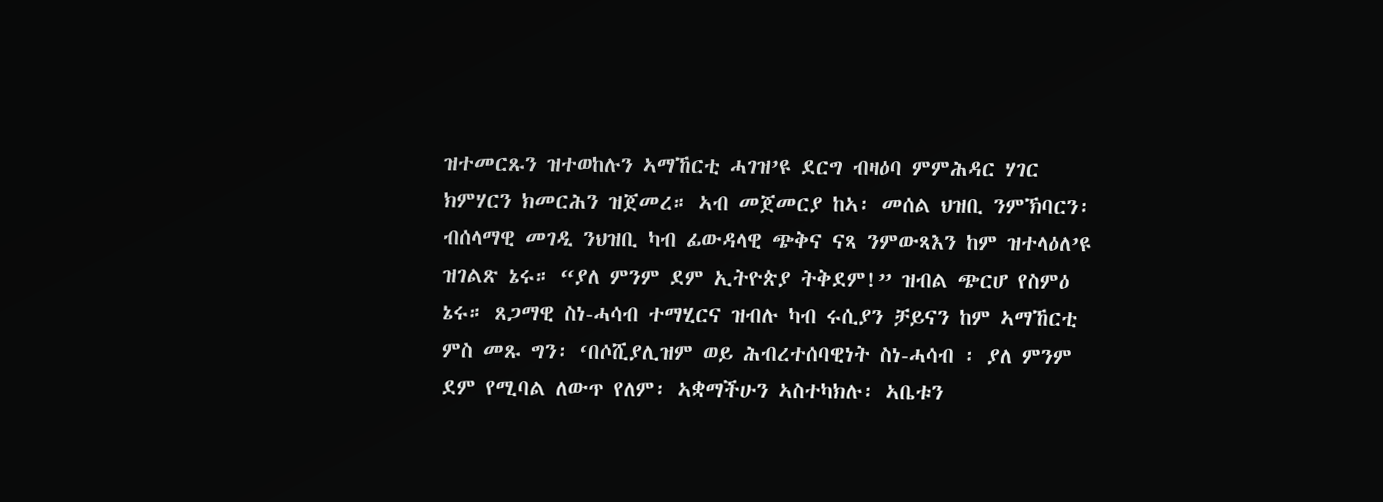ዝተመርጹን ዝተወከሉን ኣማኸርቲ ሓገዝ’ዩ ደርግ ብዛዕባ ምምሕዳር ሃገር ክምሃርን ክመርሕን ዝጀመረ። ኣብ መጀመርያ ከኣ፡ መሰል ህዝቢ ንምኽባርን፡ ብሰላማዊ መገዲ ንህዝቢ ካብ ፊውዳላዊ ጭቅና ናጻ ንምውጻእን ከም ዝተላዕለ’ዩ ዝገልጽ ኔሩ። “ያለ ምንም ደም ኢትዮጵያ ትቅደም!” ዝብል ጭርሆ የስምዕ ኔሩ። ጸጋማዊ ስነ-ሓሳብ ተማሂርና ዝብሉ ካብ ሩሲያን ቻይናን ከም ኣማኸርቲ ምስ መጹ ግን፡ ‘በሶሺያሊዝም ወይ ሕብረተሰባዊነት ስነ-ሓሳብ ፡ ያለ ምንም ደም የሚባል ለውጥ የለም፡ ኣቋማችሁን ኣስተካክሉ፡ ኣቤቱን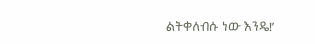ልትቀለብሱ ነው እንዴ!’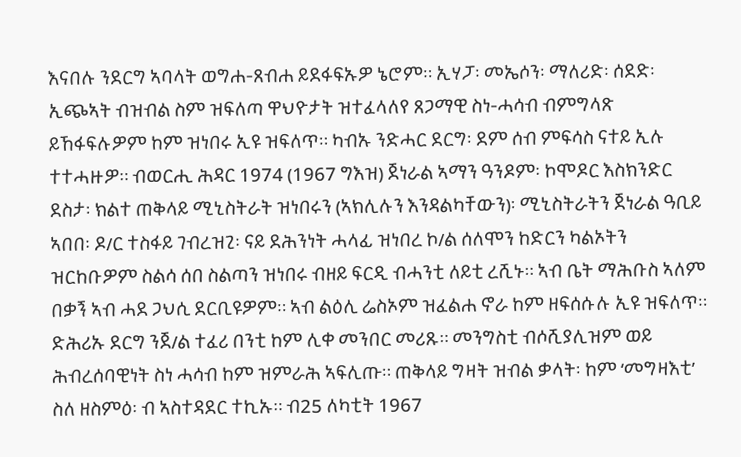እናበሉ ንደርግ ኣባላት ወግሐ-ጸብሐ ይደፋፍኡዎ ኔሮም። ኢሃፓ፡ መኤሶን፡ ማለሪድ፡ ሰደድ፡ ኢጭኣት ብዝብል ስም ዝፍለጣ ዋህዮታት ዝተፈላለየ ጸጋማዊ ስነ-ሓሳብ ብምግላጽ ይኸፋፍሉዎም ከም ዝነበሩ ኢዩ ዝፍለጥ። ካብኡ ንድሓር ደርግ፡ ደም ሰብ ምፍሳስ ናተይ ኢሉ ተተሓዙዎ። ብወርሒ ሕዳር 1974 (1967 ግእዝ) ጀነራል ኣማን ዓንዶም፡ ኮሞዶር እስክንድር ደስታ፡ ክልተ ጠቅላይ ሚኒስትራት ዝነበሩን (ኣክሊሉን እንዳልካቸውን)፡ ሚኒስትራትን ጀነራል ዓቢይ ኣበበ፡ ዶ/ር ተስፋይ ገብረዝጊ፡ ናይ ደሕንነት ሓላፊ ዝነበረ ኮ/ል ሰለሞን ከድርን ካልኦትን ዝርከቡዎም ስልሳ ሰበ ስልጣን ዝነበሩ ብዘይ ፍርዲ ብሓንቲ ለይቲ ረሺኑ። ኣብ ቤት ማሕቡስ ኣለም በቃኝ ኣብ ሓደ ጋህሲ ደርቢዩዎም። ኣብ ልዕሊ ሬስኦም ዝፈልሐ ኖራ ከም ዘፍሰሱሉ ኢዩ ዝፍለጥ። ድሕሪኡ ደርግ ንጀ/ል ተፈሪ በንቲ ከም ሊቀ መንበር መሪጹ። መንግስቲ ብሶሺያሊዝም ወይ ሕብረሰባዊነት ስነ ሓሳብ ከም ዝምራሕ ኣፍሊጡ። ጠቅላይ ግዛት ዝብል ቃላት፡ ከም ‘መግዛእቲ’ ስለ ዘስምዕ፡ ብ ኣስተዳደር ተኪኡ። ብ25 ለካቲት 1967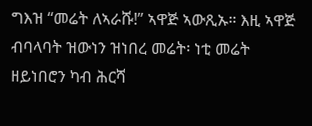ግእዝ “መሬት ለኣራሹ!” ኣዋጅ ኣውጺኡ። እዚ ኣዋጅ ብባላባት ዝውነን ዝነበረ መሬት፡ ነቲ መሬት ዘይነበሮን ካብ ሕርሻ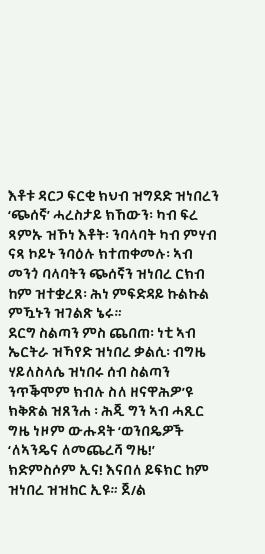እቶቱ ዳርጋ ፍርቂ ክህብ ዝግደድ ዝነበረን ‘ጭሰኛ’ ሓረስታይ ክኸውን፡ ካብ ፍረ ጻምኡ ዝኾነ እቶት፡ ንባላባት ካብ ምሃብ ናጻ ኮይኑ ንባዕሉ ክተጠቀመሉ፡ ኣብ መንጎ ባላባትን ጭሰኛን ዝነበረ ርክብ ከም ዝተቋረጸ፡ ሕነ ምፍድዳይ ኩልኩል ምዃኑን ዝገልጽ ኔሩ።
ደርግ ስልጣን ምስ ጨበጠ፡ ነቲ ኣብ ኤርትራ ዝኻየድ ዝነበረ ቃልሲ፡ ብግዜ ሃይለስላሴ ዝነበሩ ሰብ ስልጣን ንጥቕሞም ክብሉ ስለ ዘናዋሕዎ’ዩ ክቅጽል ዝጸንሐ ፡ ሕጂ ግን ኣብ ሓጺር ግዜ ነዞም ውሑዳት ‘ወንበዴዎች ‘ለኣንዴና ለመጨረሻ ግዜ!’ ክድምስሶም ኢና! እናበለ ይፍክር ከም ዝነበረ ዝዝከር ኢዩ። ጀ/ል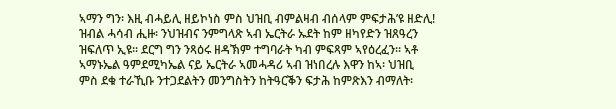ኣማን ግን፡ እዚ ብሓይሊ ዘይኮነስ ምስ ህዝቢ ብምልዛብ ብሰላም ምፍታሕ’ዩ ዘድሊ! ዝብል ሓሳብ ሒዙ፡ ንህዝብና ንምግላጽ ኣብ ኤርትራ ኡደት ከም ዘካየድን ዝጸዓረን ዝፍለጥ ኢዩ። ደርግ ግን ንጻዕሩ ዘዳኽም ተግባራት ካብ ምፍጻም ኣየዕረፈን። ኣቶ ኣማኑኤል ዓምደሚካኤል ናይ ኤርትራ ኣመሓዳሪ ኣብ ዝነበረሉ እዋን ከኣ፡ ህዝቢ ምስ ደቁ ተራኺቡ ንተጋደልትን መንግስትን ከትዓርቕን ፍታሕ ከምጽእን ብማለት፡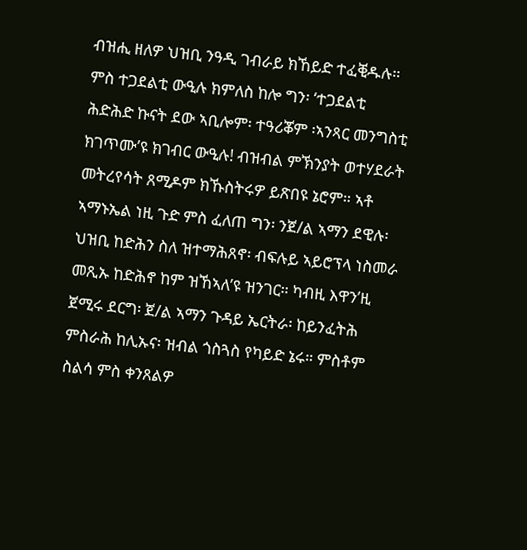ብዝሒ ዘለዎ ህዝቢ ንዓዲ ገብራይ ክኸይድ ተፈቒዱሉ። ምስ ተጋደልቲ ውዒሉ ክምለስ ከሎ ግን፡ ‘ተጋደልቲ ሕድሕድ ኩናት ደው ኣቢሎም፡ ተዓሪቖም ፡ኣንጻር መንግስቲ ክገጥሙ’ዩ ክገብር ውዒሉ! ብዝብል ምኽንያት ወተሃደራት መትረየሳት ጸሚዶም ክኹስትሩዎ ይጽበዩ ኔሮም። ኣቶ ኣማኑኤል ነዚ ጉድ ምስ ፈለጠ ግን፡ ንጀ/ል ኣማን ደዊሉ፡ ህዝቢ ከድሕን ስለ ዝተማሕጸኖ፡ ብፍሉይ ኣይሮፕላ ነስመራ መጺኡ ከድሕኖ ከም ዝኸኣለ’ዩ ዝንገር። ካብዚ እዋን’ዚ ጀሚሩ ደርግ፡ ጀ/ል ኣማን ጉዳይ ኤርትራ፡ ከይንፈትሕ ምስራሕ ከሊኡና፡ ዝብል ጎስጓስ የካይድ ኔሩ። ምስቶም ስልሳ ምስ ቀንጸልዎ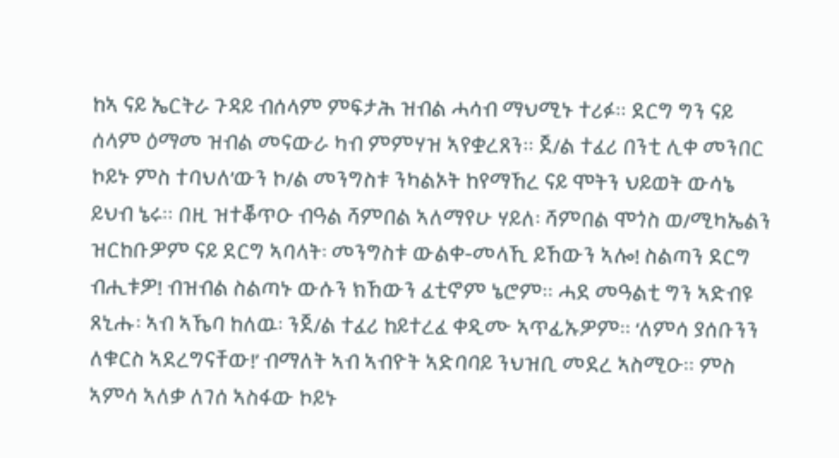ከኣ ናይ ኤርትራ ጉዳይ ብሰላም ምፍታሕ ዝብል ሓሳብ ማህሚኑ ተሪፉ። ደርግ ግን ናይ ሰላም ዕማመ ዝብል መናውራ ካብ ምምሃዝ ኣየቋረጸን። ጀ/ል ተፈሪ በንቲ ሊቀ መንበር ኮይኑ ምስ ተባህለ’ውን ኮ/ል መንግስቱ ንካልኦት ከየማኸረ ናይ ሞትን ህይወት ውሳኔ ይህብ ኔሩ። በዚ ዝተቖጥዑ ብዓል ሻምበል ኣለማየሁ ሃይለ፡ ሻምበል ሞጎስ ወ/ሚካኤልን ዝርከቡዎም ናይ ደርግ ኣባላት፡ መንግስቱ ውልቀ-መላኺ ይኸውን ኣሎ! ስልጣን ደርግ ብሒቱዎ! ብዝብል ስልጣኑ ውሱን ክኸውን ፈቲኖም ኔሮም። ሓደ መዓልቲ ግን ኣድብዩ ጸኒሑ፡ ኣብ ኣኼባ ከለዉ፡ ንጀ/ል ተፈሪ ከይተረፈ ቀዲሙ ኣጥፊኡዎም። ‘ለምሳ ያሰቡንን ለቁርስ ኣደረግናቸው!’ ብማለት ኣብ ኣብዮት ኣድባባይ ንህዝቢ መደረ ኣስሚዑ። ምስ ኣምሳ ኣለቃ ለገሰ ኣስፋው ኮይኑ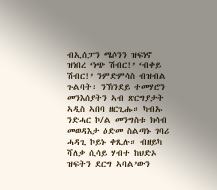ብኢሰፓን ሜሶንን ዝፍነኖ ዝነበረ ‘ነጭ ሽብር!’ ‘ብቀይ ሽብር!’ ንምድምሳስ ብዝብል ጉልባት፡ ንኽንደይ ተመሃሮን መንእሰያትን ኣብ ጽርግያታት ኣዲስ ኣበባ ዘርጊሑ። ካብኡ ንድሓር ኮ/ል መንግስቱ ክሳብ መወዳእታ ዕድመ ስልጣኑ ገባሪ ሓዳጊ ኮይኑ ቀጺሉ። ብዘይካ ሻለቃ ሲሳይ ሃብተ ከህድኦ ዝፍትን ደርግ ኣባል’ውን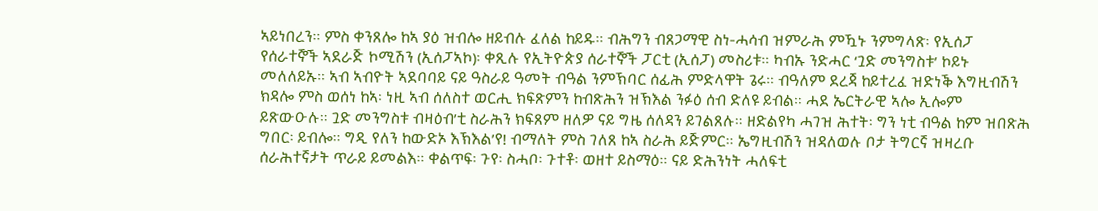ኣይነበረን። ምስ ቀንጸሎ ከኣ ያዕ ዝብሎ ዘይብሉ ፈለል ከይዱ። ብሕግን ብጸጋማዊ ስነ-ሓሳብ ዝምራሕ ምዃኑ ንምግላጽ፡ የኢሰፓ የሰራተኞች ኣደራጅ ኮሚሽን (ኢሰፓኣኮ)፡ ቀጺሉ የኢትዮጵያ ሰራተኞች ፓርቲ (ኢሰፓ) መስሪቱ። ካብኡ ንድሓር ‘ጓድ መንግስቱ’ ኮይኑ መለለይኡ። ኣብ ኣብዮት ኣደባባይ ናይ ዓስራይ ዓመት ብዓል ንምኽባር ሰፊሕ ምድላዋት ጌሩ። ብዓለም ደረጃ ከይተረፈ ዝድነቕ እግዚብሽን ክዳሎ ምስ ወሰነ ከኣ፡ ነዚ ኣብ ሰለስተ ወርሒ ክፍጽምን ከብጽሕን ዝኽእል ንፉዕ ሰብ ድለዩ ይብል። ሓደ ኤርትራዊ ኣሎ ኢሎም ይጽውዑሉ። ጓድ መንግስቱ ብዛዕብ’ቲ ስራሕን ክፍጸም ዘለዎ ናይ ግዜ ሰለዳን ይገልጸሉ። ዘድልየካ ሓገዝ ሕተት፡ ግን ነቲ ብዓል ከም ዝበጽሕ ግበር፡ ይብሎ። ግዲ የለን ከውድኦ እኽእል’የ! ብማለት ምስ ገለጸ ከኣ ስራሕ ይጅምር። ኤግዚብሽን ዝዳለወሉ ቦታ ትግርኛ ዝዛረቡ ሰራሕተኛታት ጥራይ ይመልእ። ቀልጥፍ፡ ጉየ፡ ስሓቦ፡ ጉተቶ፡ ወዘተ ይስማዕ። ናይ ድሕንነት ሓለፍቲ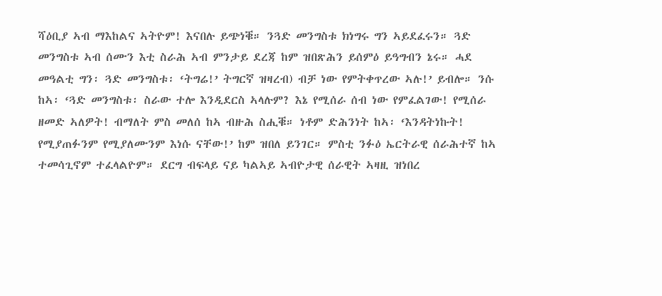ሻዕቢያ ኣብ ማእከልና ኣትዮም! እናበሉ ይጭነቑ። ንጓድ መንግስቱ ክነግሩ ግን ኣይደፈሩን። ጓድ መንግስቱ ኣብ ሰሙን እቲ ስራሕ ኣብ ምንታይ ደረጃ ከም ዝበጽሕን ይሰምዕ ይዓግብን ኔሩ። ሓደ መዓልቲ ግን፡ ጓድ መንግስቱ፡ ‘ትግሬ!’ ትግርኛ ዝዛረብ) ብቻ ነው የምትቀጥረው ኣሉ!’ ይብሎ። ንሱ ከኣ፡ ‘ጓድ መንግስቱ፡ ስራው ተሎ እንዲደርስ ኣላሉም? እኔ የሚሰራ ሰብ ነው የምፈልገው! የሚሰራ ዘመድ ኣለዎት! ብማለት ምስ መለሰ ከኣ ብዙሕ ስሒቑ። ነቶም ድሕንነት ከኣ፡ ‘እንዳትነኩት! የሚያጠፉንም የሚያለሙንም እነሱ ናቸው!’ ከም ዝበለ ይንገር። ምስቲ ንፉዕ ኤርትራዊ ሰራሕተኛ ከኣ ተመሳጊኖም ተፈላልዮም። ደርግ ብፍላይ ናይ ካልኣይ ኣብዮታዊ ሰራዊት ኣዛዚ ዝነበረ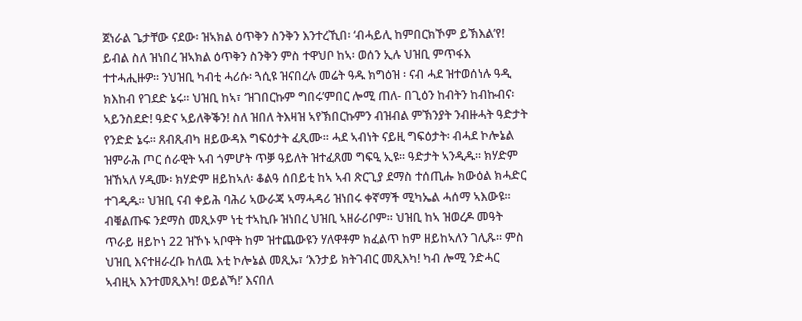ጀነራል ጌታቸው ናደው፡ ዝኣክል ዕጥቅን ስንቅን እንተረኺበ፡ ‘ብሓይሊ ከምበርክኾም ይኽእል’የ! ይብል ስለ ዝነበረ ዝኣክል ዕጥቅን ስንቅን ምስ ተዋህቦ ከኣ፡ ወሰን ኢሉ ህዝቢ ምጥፋእ ተተሓሒዙዎ። ንህዝቢ ካብቲ ሓሪሱ፡ ጓሲዩ ዝናበረሉ መሬት ዓዱ ክግዕዝ ፡ ናብ ሓደ ዝተወሰነሉ ዓዲ ክእከብ የገደድ ኔሩ። ህዝቢ ከኣ፣ ‘ዝገበርኩም ግበሩ’ምበር ሎሚ ጠለ- በጊዕን ከብትን ከብኩብና፡ ኣይንስደድ! ዓድና ኣይለቅቕን! ስለ ዝበለ ትእዛዝ ኣየኽበርኩምን ብዝብል ምኽንያት ንብዙሓት ዓድታት የንድድ ኔሩ። ጸብጺብካ ዘይውዳእ ግፍዕታት ፈጺሙ። ሓደ ኣብነት ናይዚ ግፍዕታት፡ ብሓደ ኮሎኔል ዝምራሕ ጦር ሰራዊት ኣብ ጎምሆት ጥቓ ዓይለት ዝተፈጸመ ግፍዒ ኢዩ። ዓድታት ኣንዲዱ። ክሃድም ዝኸኣለ ሃዲሙ፡ ክሃድም ዘይከኣለ፡ ቆልዓ ሰበይቲ ከኣ ኣብ ጽርጊያ ደማስ ተሰጢሑ ክውዕል ክሓድር ተገዲዱ። ህዝቢ ናብ ቀይሕ ባሕሪ ኣውራጃ ኣማሓዳሪ ዝነበሩ ቀኛማች ሚካኤል ሓሰማ ኣእውዩ። ብቑልጡፍ ንደማስ መጺኦም ነቲ ተኣኪቡ ዝነበረ ህዝቢ ኣዘራሪቦም። ህዝቢ ከኣ ዝወረዶ መዓት ጥራይ ዘይኮነ 22 ዝኾኑ ኣቦዋት ከም ዝተጨውዩን ሃለዋቶም ክፈልጥ ከም ዘይከኣለን ገሊጹ። ምስ ህዝቢ እናተዘራረቡ ከለዉ እቲ ኮሎኔል መጺኡ፣ ‘እንታይ ክትገብር መጺእካ! ካብ ሎሚ ንድሓር ኣብዚኣ እንተመጺእካ! ወይልኻ!’ እናበለ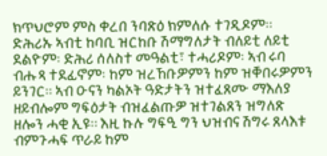ክጥህሮም ምስ ቀረበ ንባጽዕ ክምለሱ ተገዲዶም። ድሕሪኡ ኣብቲ ከባቢ ዝርከቡ ሽማግለታት ብለይቲ ለይቲ ደልዮም፡ ድሕሪ ሰለስተ መዓልቲ፣ ተሓሪዶም፡ ኣብ ሩባ ብሑጻ ተደፊኖም፡ ከም ዝረኸቡዎምን ከም ዝቐበሩዎምን ይንገር። ኣብ ዑናን ካልኦት ዓድታትን ዝተፈጸሙ ማእለያ ዘይብሎም ግፍዕታት ብዝፈልጡዎ ዝተገልጸን ዝግለጽ ዘሎን ሓቂ ኢዩ። እዚ ኩሉ ግፍዒ ግን ህዝብና ሽግሩ ጸላእቱ ብምጉሓፍ ጥራይ ከም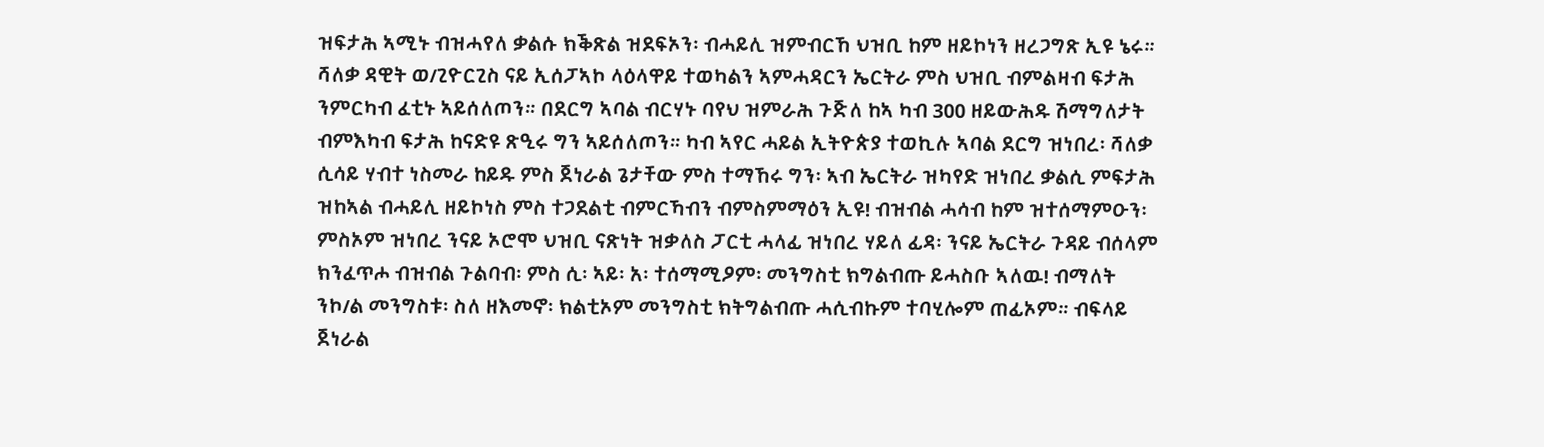ዝፍታሕ ኣሚኑ ብዝሓየለ ቃልሱ ክቕጽል ዝደፍኦን፡ ብሓይሊ ዝምብርኸ ህዝቢ ከም ዘይኮነን ዘረጋግጽ ኢዩ ኔሩ። ሻለቃ ዳዊት ወ/ጊዮርጊስ ናይ ኢሰፓኣኮ ላዕላዋይ ተወካልን ኣምሓዳርን ኤርትራ ምስ ህዝቢ ብምልዛብ ፍታሕ ንምርካብ ፈቲኑ ኣይሰለጦን። በደርግ ኣባል ብርሃኑ ባየህ ዝምራሕ ጉጅለ ከኣ ካብ 300 ዘይውሕዱ ሽማግለታት ብምእካብ ፍታሕ ከናድዩ ጽዒሩ ግን ኣይሰለጦን። ካብ ኣየር ሓይል ኢትዮጵያ ተወኪሉ ኣባል ደርግ ዝነበረ፡ ሻለቃ ሲሳይ ሃብተ ነስመራ ከይዱ ምስ ጀነራል ጌታቸው ምስ ተማኸሩ ግን፡ ኣብ ኤርትራ ዝካየድ ዝነበረ ቃልሲ ምፍታሕ ዝከኣል ብሓይሊ ዘይኮነስ ምስ ተጋደልቲ ብምርኻብን ብምስምማዕን ኢዩ! ብዝብል ሓሳብ ከም ዝተሰማምዑን፡ ምስኦም ዝነበረ ንናይ ኦሮሞ ህዝቢ ናጽነት ዝቃለስ ፓርቲ ሓላፊ ዝነበረ ሃይለ ፊዳ፡ ንናይ ኤርትራ ጉዳይ ብሰላም ክንፈጥሖ ብዝብል ጉልባብ፡ ምስ ሲ፡ ኣይ፡ አ፡ ተሰማሚዖም፡ መንግስቲ ክግልብጡ ይሓስቡ ኣለዉ! ብማለት ንኮ/ል መንግስቱ፡ ስለ ዘእመኖ፡ ክልቲኦም መንግስቲ ክትግልብጡ ሓሲብኩም ተባሂሎም ጠፊኦም። ብፍላይ ጀነራል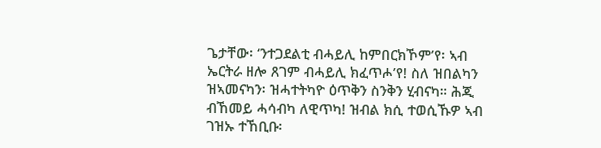ጌታቸው፡ ‘ንተጋደልቲ ብሓይሊ ከምበርክኾም’የ፡ ኣብ ኤርትራ ዘሎ ጸገም ብሓይሊ ክፈጥሖ’የ! ስለ ዝበልካን ዝኣመናካን፡ ዝሓተትካዮ ዕጥቅን ስንቅን ሂብናካ። ሕጂ ብኸመይ ሓሳብካ ለዊጥካ! ዝብል ክሲ ተወሲኹዎ ኣብ ገዝኡ ተኸቢቡ፡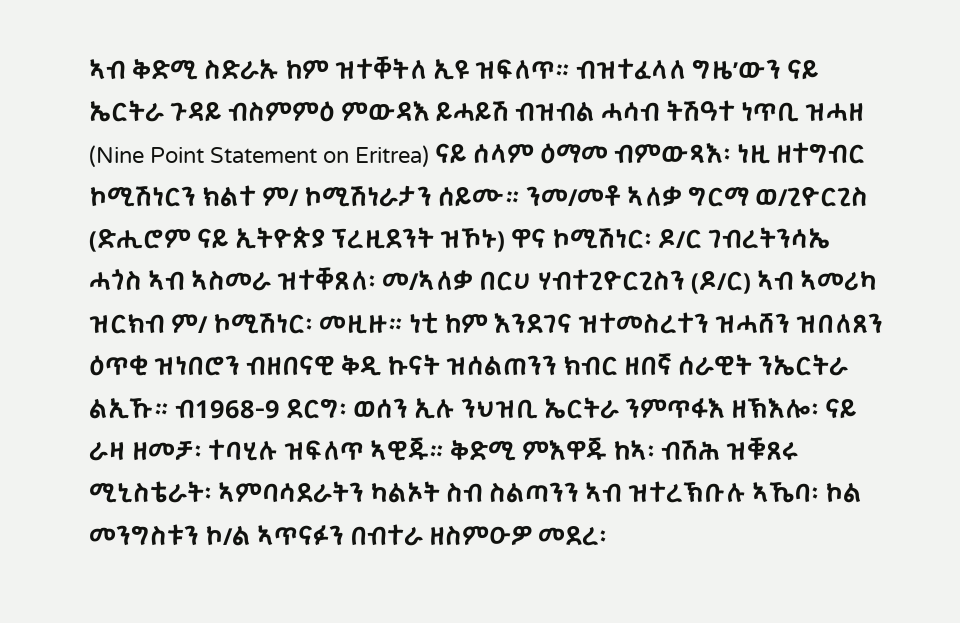ኣብ ቅድሚ ስድራኡ ከም ዝተቐትለ ኢዩ ዝፍለጥ። ብዝተፈላለ ግዜ’ውን ናይ ኤርትራ ጉዳይ ብስምምዕ ምውዳእ ይሓይሽ ብዝብል ሓሳብ ትሽዓተ ነጥቢ ዝሓዘ (Nine Point Statement on Eritrea) ናይ ሰላም ዕማመ ብምውጻእ፡ ነዚ ዘተግብር ኮሚሽነርን ክልተ ም/ ኮሚሽነራታን ሰይሙ። ንመ/መቶ ኣለቃ ግርማ ወ/ጊዮርጊስ (ድሒሮም ናይ ኢትዮጵያ ፕረዚደንት ዝኾኑ) ዋና ኮሚሽነር፡ ዶ/ር ገብረትንሳኤ ሓጎስ ኣብ ኣስመራ ዝተቐጸለ፡ መ/ኣለቃ በርሀ ሃብተጊዮርጊስን (ዶ/ር) ኣብ ኣመሪካ ዝርክብ ም/ ኮሚሽነር፡ መዚዙ። ነቲ ከም እንደገና ዝተመስረተን ዝሓሸን ዝበለጸን ዕጥቂ ዝነበሮን ብዘበናዊ ቅዲ ኩናት ዝሰልጠንን ክብር ዘበኛ ሰራዊት ንኤርትራ ልኢኹ። ብ1968-9 ደርግ፡ ወሰን ኢሉ ንህዝቢ ኤርትራ ንምጥፋእ ዘኽእሎ፡ ናይ ራዛ ዘመቻ፡ ተባሂሉ ዝፍለጥ ኣዊጁ። ቅድሚ ምእዋጁ ከኣ፡ ብሽሕ ዝቑጸሩ ሚኒስቴራት፡ ኣምባሳደራትን ካልኦት ስብ ስልጣንን ኣብ ዝተረኽቡሉ ኣኼባ፡ ኮል መንግስቱን ኮ/ል ኣጥናፉን በብተራ ዘስምዑዎ መደረ፡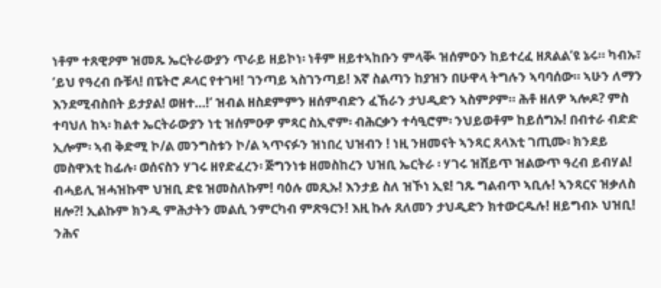ነቶም ተጸዊዖም ዝመጹ ኤርትራውያን ጥራይ ዘይኮነ፡ ነቶም ዘይተኣከቡን ምላቚ ዝሰምዑን ከይተረፈ ዘጸልል’ዩ ኔሩ። ካብኡ፣ ‘ይህ የዓረብ ቡቹላ! በፔትሮ ዶላር የተገዛ! ገንጣይ ኣስገንጣይ! እኛ ስልጣን ከያዝን በሁዋላ ትግሉን ኣባባሰው። ኣሁን ለማን እንደሚብስበት ይታያል! ወዘተ…!’ ዝብል ዘስደምምን ዘሰምብድን ፈኸራን ታህዲድን ኣስምዖም። ሕቶ ዘለዎ ኣሎዶ? ምስ ተባህለ ከኣ፡ ክልተ ኤርትራውያን ነቲ ዝሰምዑዎ ምጻር ስኢኖም፡ ብሕርቃን ተሳዒሮም፡ ንህይወቶም ከይሰግኡ! በብተራ ብድድ ኢሎም፡ ኣብ ቅድሚ ኮ/ል መንግስቱን ኮ/ል ኣጥናፉን ዝነበረ ህዝብን ! ነዚ ንዘመናት ኣንጻር ጸላእቲ ገጢሙ፡ ክንደይ መስዋእቲ ከፊሉ፡ ወሰናስን ሃገሩ ዘየድፈረን፡ ጅግንነቱ ዘመስከረን ህዝቢ ኤርትራ ፡ ሃገሩ ዝሸይጥ ዝልውጥ ዓረብ ይብሃል! ብሓይሊ ዝሓዝኩሞ ህዝቢ ድዩ ዝመስለኩም! ባዕሉ መጺኡ! እንታይ ስለ ዝኾነ ኢዩ! ገጹ ግልብጥ ኣቢሉ! ኣንጻርና ዝቃለስ ዘሎ?! ኢልኩም ክንዲ ምሕታትን መልሲ ንምርካብ ምጽዓርን! እዚ ኩሉ ጸለመን ታህዲድን ክተውርዱሉ! ዘይግብኦ ህዝቢ! ንሕና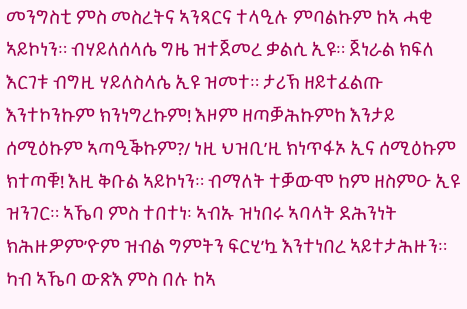መንግስቲ ምስ መስረትና ኣንጻርና ተላዒሉ ምባልኩም ከኣ ሓቂ ኣይኮነን። ብሃይለሰላሴ ግዜ ዝተጀመረ ቃልሲ ኢዩ። ጀነራል ክፍለ እርገቱ ብግዚ ሃይለስላሴ ኢዩ ዝመተ። ታሪኽ ዘይተፈልጡ እንተኮንኩም ክንነግረኩም! እዞም ዘጣቓሕኩምከ እንታይ ሰሚዕኩም ኣጣዒቕኩም?/ ነዚ ህዝቢ’ዚ ክነጥፋኦ ኢና ሰሚዕኩም ክተጣቑ! እዚ ቅቡል ኣይኮነን። ብማለት ተቓውሞ ከም ዘስምዑ ኢዩ ዝንገር። ኣኼባ ምስ ተበተነ፡ ኣብኡ ዝነበሩ ኣባላት ደሕንነት ክሕዙዎም’ዮም ዝብል ግምትን ፍርሂ’ኳ እንተነበረ ኣይተታሕዙን። ካብ ኣኼባ ውጽእ ምስ በሉ ከኣ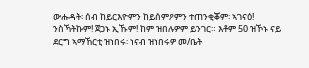ውሑዳት፡ ሰብ ከይርእዮምን ከይሰምዖምን ተጠንቂቖም፡ ኣገናዕ! ንስኻትኩም! ጀጋኑ ኢኹም! ከም ዝበሉዎም ይንገር። እቶም 50 ዝኾኑ ናይ ደርግ ኣማኸርቲ ዝነበሩ፡ ነናብ ዝነበሩዎ መ/ቤት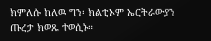ክምለሱ ከለዉ ግን፡ ክልቲኦም ኤርትራውያን ጡረታ ክወጹ ተወሲኑ።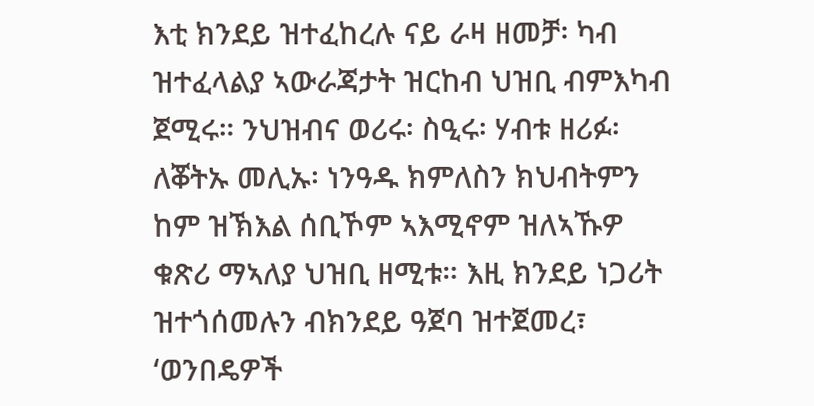እቲ ክንደይ ዝተፈከረሉ ናይ ራዛ ዘመቻ፡ ካብ ዝተፈላልያ ኣውራጃታት ዝርከብ ህዝቢ ብምእካብ ጀሚሩ። ንህዝብና ወሪሩ፡ ስዒሩ፡ ሃብቱ ዘሪፉ፡ ለቖትኡ መሊኡ፡ ነንዓዱ ክምለስን ክህብትምን ከም ዝኽእል ሰቢኾም ኣእሚኖም ዝለኣኹዎ ቁጽሪ ማኣለያ ህዝቢ ዘሚቱ። እዚ ክንደይ ነጋሪት ዝተጎሰመሉን ብክንደይ ዓጀባ ዝተጀመረ፣ ‘ወንበዴዎች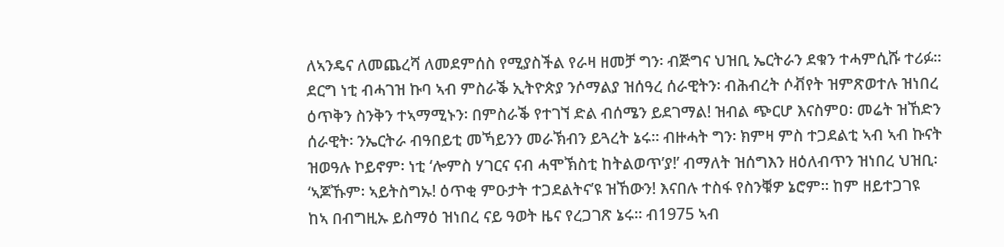ለኣንዴና ለመጨረሻ ለመደምሰስ የሚያስችል የራዛ ዘመቻ ግን፡ ብጅግና ህዝቢ ኤርትራን ደቁን ተሓምሲሹ ተሪፉ። ደርግ ነቲ ብሓገዝ ኩባ ኣብ ምስራቕ ኢትዮጵያ ንሶማልያ ዝሰዓረ ሰራዊትን፡ ብሕብረት ሶቭየት ዝምጽወተሉ ዝነበረ ዕጥቅን ስንቅን ተኣማሚኑን፡ በምስራቕ የተገኘ ድል ብሰሜን ይደገማል! ዝብል ጭርሆ እናስምዐ፡ መሬት ዝኸድን ሰራዊት፡ ንኤርትራ ብዓበይቲ መኻይንን መራኽብን ይጓረት ኔሩ። ብዙሓት ግን፡ ክምዛ ምስ ተጋደልቲ ኣብ ኣብ ኩናት ዝወዓሉ ኮይኖም፡ ነቲ ‘ሎምስ ሃገርና ናብ ሓሞኽስቲ ከትልወጥ’ያ!’ ብማለት ዝሰግእን ዘዕለብጥን ዝነበረ ህዝቢ፡ ‘ኣጆኹም፡ ኣይትስግኡ! ዕጥቂ ምዑታት ተጋደልትና’ዩ ዝኸውን! እናበሉ ተስፋ የስንቑዎ ኔሮም። ከም ዘይተጋገዩ ከኣ በብግዚኡ ይስማዕ ዝነበረ ናይ ዓወት ዜና የረጋገጽ ኔሩ። ብ1975 ኣብ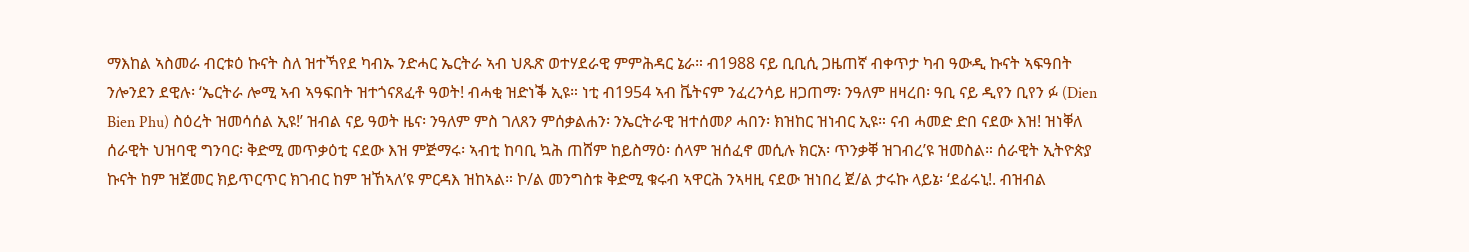ማእከል ኣስመራ ብርቱዕ ኩናት ስለ ዝተኻየደ ካብኡ ንድሓር ኤርትራ ኣብ ህጹጽ ወተሃደራዊ ምምሕዳር ኔራ። ብ1988 ናይ ቢቢሲ ጋዜጠኛ ብቀጥታ ካብ ዓውዲ ኩናት ኣፍዓበት ንሎንደን ደዊሉ፡ ‘ኤርትራ ሎሚ ኣብ ኣዓፍበት ዝተጎናጸፈቶ ዓወት! ብሓቂ ዝድነቕ ኢዩ። ነቲ ብ1954 ኣብ ቬትናም ንፈረንሳይ ዘጋጠማ፡ ንዓለም ዘዛረበ፡ ዓቢ ናይ ዲየን ቢየን ፉ (Dien Bien Phu) ስዕረት ዝመሳሰል ኢዩ!’ ዝብል ናይ ዓወት ዜና፡ ንዓለም ምስ ገለጸን ምሰቃልሐን፡ ንኤርትራዊ ዝተሰመዖ ሓበን፡ ክዝከር ዝነብር ኢዩ። ናብ ሓመድ ድበ ናደው እዝ! ዝነቐለ ሰራዊት ህዝባዊ ግንባር፡ ቅድሚ መጥቃዕቲ ናደው እዝ ምጅማሩ፡ ኣብቲ ከባቢ ኳሕ ጠሸም ከይስማዕ፡ ሰላም ዝሰፈኖ መሲሉ ክርአ፡ ጥንቃቐ ዝገብረ’ዩ ዝመስል። ሰራዊት ኢትዮጵያ ኩናት ከም ዝጀመር ክይጥርጥር ክገብር ከም ዝኸኣለ’ዩ ምርዳእ ዝከኣል። ኮ/ል መንግስቱ ቅድሚ ቁሩብ ኣዋርሕ ንኣዛዚ ናደው ዝነበረ ጀ/ል ታሩኩ ላይኔ፡ ‘ደፊሩኒ!. ብዝብል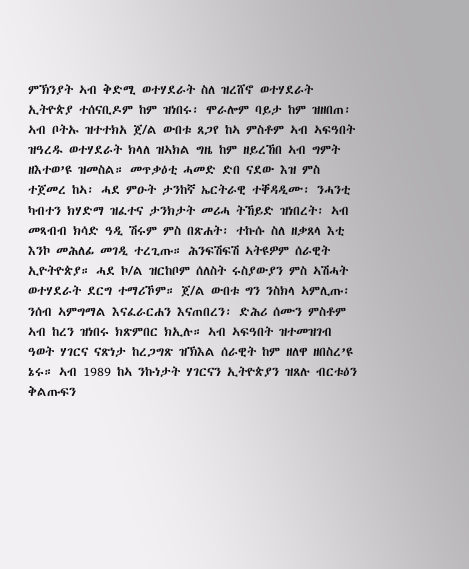ምኽንያት ኣብ ቅድሚ ወተሃደራት ስለ ዝረሸኖ ወተሃደራት ኢትዮጵያ ተሰናቢዶም ከም ዝነበሩ፡ ሞራሎም ባይታ ከም ዝዘበጠ፡ ኣብ ቦትኡ ዝተተክአ ጀ/ል ውበቱ ጸጋየ ከኣ ምስቶም ኣብ ኣፍዓበት ዝዓረዱ ወተሃደራት ክላለ ዝኣክል ግዜ ከም ዘይረኸበ ኣብ ግምት ዘእተወ’ዩ ዝመስል። መጥቃዕቲ ሓመድ ድበ ናደው እዝ ምስ ተጀመረ ከኣ፡ ሓደ ምዑት ታንከኛ ኤርትራዊ ተቐዳዲሙ፡ ንሓንቲ ካብተን ክሃድማ ዝፈተና ታንክታት መሪሓ ትኸይድ ዝነበረት፡ ኣብ መጻብብ ክሳድ ዓዲ ሽሩም ምስ በጽሐት፡ ተኩሱ ስለ ዘቃጸላ እቲ እንኮ መሕለፊ መገዲ ተረጊጡ። ሕንፍሽፍሽ ኣትዩዎም ሰራዊት ኢዮትዮጵያ። ሓደ ኮ/ል ዝርከቦም ሰለስት ሩስያውያን ምስ ኣሽሓት ወተሃደራት ደርግ ተማሪኾም። ጀ/ል ውበቱ ግን ንስክላ ኣምሊጡ፡ ንሰብ ኣምግማል እናፈራርሐን እናጠበረን፡ ድሕሪ ሰሙን ምስቶም ኣብ ከረን ዝነበሩ ክጽምበር ክኢሉ። ኣብ ኣፍዓበት ዝተመዝገብ ዓወት ሃገርና ናጽነታ ከረጋግጽ ዝኽእል ሰራዊት ከም ዘለዋ ዘበስረ’ዩ ኔሩ። ኣብ 1989 ከኣ ንኩነታት ሃገርናን ኢትዮጵያን ዝጸሉ ብርቱዕን ቅልጡፍን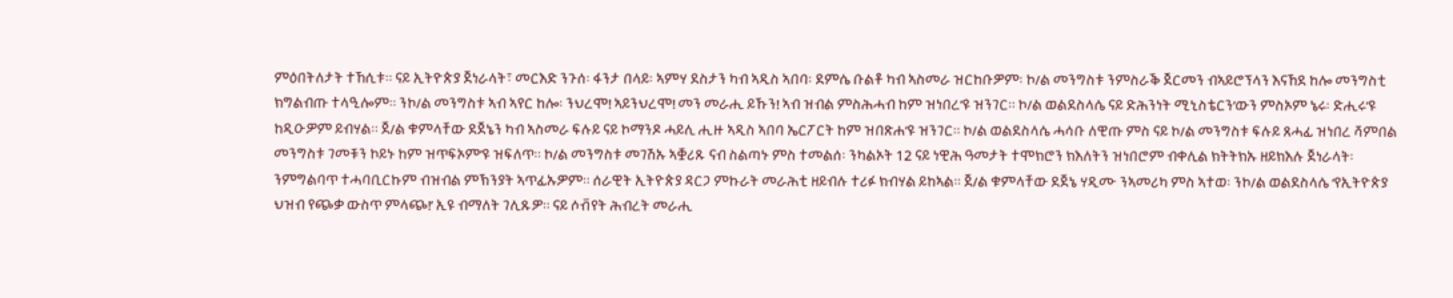ምዕበትለታት ተኸሲቱ። ናይ ኢትዮጵያ ጀነራላት፣ መርእድ ንጉሰ፡ ፋንታ በላይ፡ ኣምሃ ደስታን ካብ ኣዲስ ኣበባ፡ ደምሴ ቡልቶ ካብ ኣስመራ ዝርከቡዎም፡ ኮ/ል መንግስቱ ንምስራቕ ጀርመን ብኣይሮፕላን እናኸደ ከሎ መንግስቲ ክግልብጡ ተላዒሎም። ንኮ/ል መንግስቱ ኣብ ኣየር ከሎ፡ ንህረሞ! ኣይንህረሞ! መን መራሒ ይኹን! ኣብ ዝብል ምስሕሓብ ከም ዝነበረ’ዩ ዝንገር። ኮ/ል ወልደስላሴ ናይ ድሕንነት ሚኒስቴርን’ውን ምስኦም ኔሩ፡ ድሒሩ’ዩ ከዲዑዎም ይብሃል። ጀ/ል ቁምላቸው ደጀኔን ካብ ኣስመራ ፍሉይ ናይ ኮማንዶ ሓይሊ ሒዙ ኣዲስ ኣበባ ኤርፖርት ከም ዝበጽሐ’ዩ ዝንገር። ኮ/ል ወልደስላሴ ሓሳቡ ለዊጡ ምስ ናይ ኮ/ል መንግስቱ ፍሉይ ጸሓፊ ዝነበረ ሻምበል መንግስቱ ገመቹን ኮይኑ ከም ዝጥፍኦም’ዩ ዝፍለጥ። ኮ/ል መንግስቱ መገሽኡ ኣቛሪጹ ናብ ስልጣኑ ምስ ተመልሰ፡ ንካልኦት 12 ናይ ነዊሕ ዓመታት ተሞክሮን ክእለትን ዝነበሮም ብቀሊል ክትትክኡ ዘይክእሉ ጀነራላት፡ ንምግልባጥ ተሓባቢርኩም ብዝብል ምኽንያት ኣጥፊኡዎም። ሰራዊት ኢትዮጵያ ዳርጋ ምኩራት መራሕቲ ዘይብሉ ተሪፉ ክብሃል ይከኣል። ጀ/ል ቁምላቸው ደጀኔ ሃዲሙ ንኣመሪካ ምስ ኣተወ፡ ንኮ/ል ወልደስላሴ ‘የኢትዮጵያ ህዝብ የጭቃ ውስጥ ምላጭ!’ ኢዩ ብማለት ገሊጹዎ። ናይ ሶቭየት ሕብረት መራሒ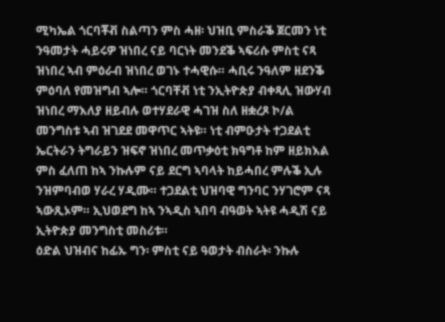ሚካኤል ጎርባቾቭ ስልጣን ምስ ሓዘ፡ ህዝቢ ምስራቕ ጀርመን ነቲ ንዓመታት ሓይሩዎ ዝነበረ ናይ ባርነት መንደቕ ኣፍሪሱ ምስቲ ናጻ ዝነበረ ኣብ ምዕራብ ዝነበረ ወገኑ ተሓዊሱ። ሓቢሩ ንዓለም ዘደንቕ ምዕባለ የመዝግብ ኣሎ። ጎርባቸቭ ነቲ ንኢትዮጵያ ብቀጻሊ ዝውሃብ ዝነበረ ማእለያ ዘይብሉ ወተሃደራዊ ሓገዝ ስለ ዘቋረጾ ኮ/ል መንግስቱ ኣብ ዝገደደ መዋጥር ኣትዩ። ነቲ ብምዑታት ተጋደልቲ ኤርትራን ትግራይን ዝፍኖ ዝነበረ መጥቃዕቲ ክዓግቶ ከም ዘይክእል ምስ ፈለጠ ከኣ ንኩሉም ናይ ደርግ ኣባላት ከይሓበረ ምሉቕ ኢሉ ንዝምባብወ ሃራረ ሃዲሙ። ተጋደልቲ ህዝባዊ ግንባር ንሃገሮም ናጻ ኣውጺኦም። ኢህወደግ ከኣ ንኣዲስ ኣበባ ብዓወት ኣትዩ ሓዲሽ ናይ ኢትዮጵያ መንግስቲ መስሪቱ።
ዕድል ህዝብና ከፊኡ ግን፡ ምስቲ ናይ ዓወታት ብስራት፡ ንኩሉ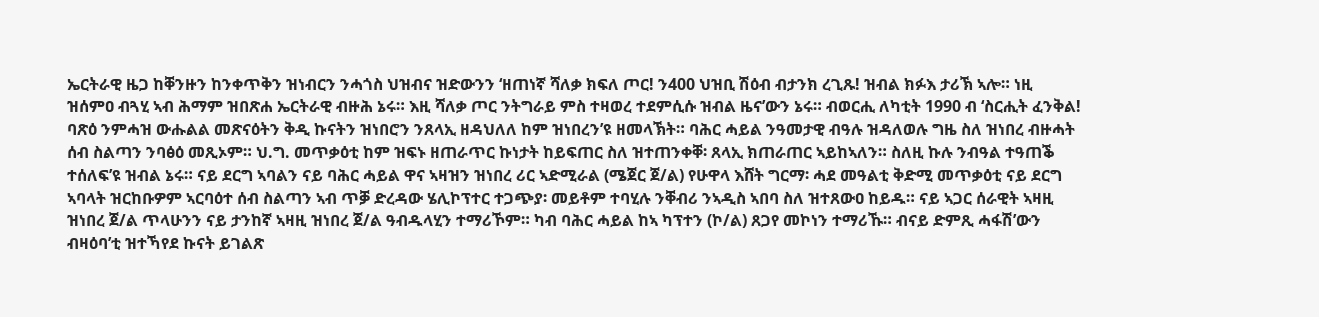ኤርትራዊ ዜጋ ከቐንዙን ከንቀጥቅን ዝነብርን ንሓጎስ ህዝብና ዝድውንን ‘ዘጠነኛ ሻለቃ ክፍለ ጦር! ን400 ህዝቢ ሽዕብ ብታንክ ረጊጹ! ዝብል ክፉእ ታሪኽ ኣሎ። ነዚ ዝሰምዐ ብጓሂ ኣብ ሕማም ዝበጽሐ ኤርትራዊ ብዙሕ ኔሩ። እዚ ሻለቃ ጦር ንትግራይ ምስ ተዛወረ ተደምሲሱ ዝብል ዜና’ውን ኔሩ። ብወርሒ ለካቲት 1990 ብ ‘ስርሒት ፈንቅል! ባጽዕ ንምሓዝ ውሑልል መጽናዕትን ቅዲ ኩናትን ዝነበሮን ንጸላኢ ዘዳህለለ ከም ዝነበረን’ዩ ዘመላኽት። ባሕር ሓይል ንዓመታዊ ብዓሉ ዝዳለወሉ ግዜ ስለ ዝነበረ ብዙሓት ሰብ ስልጣን ንባፅዕ መጺኦም። ህ.ግ. መጥቃዕቲ ከም ዝፍኑ ዘጠራጥር ኩነታት ከይፍጠር ስለ ዝተጠንቀቐ፡ ጸላኢ ክጠራጠር ኣይከኣለን። ስለዚ ኩሉ ንብዓል ተዓጠቕ ተሰለፍ’ዩ ዝብል ኔሩ። ናይ ደርግ ኣባልን ናይ ባሕር ሓይል ዋና ኣዛዝን ዝነበረ ሪር ኣድሚራል (ሜጀር ጀ/ል) የሁዋላ እሸት ግርማ፡ ሓደ መዓልቲ ቅድሚ መጥቃዕቲ ናይ ደርግ ኣባላት ዝርከቡዎም ኣርባዕተ ሰብ ስልጣን ኣብ ጥቓ ድረዳው ሄሊኮፕተር ተጋጭያ፡ መይቶም ተባሂሉ ንቐብሪ ንኣዲስ ኣበባ ስለ ዝተጸውዐ ከይዱ። ናይ ኣጋር ሰራዊት ኣዛዚ ዝነበረ ጀ/ል ጥላሁንን ናይ ታንከኛ ኣዛዚ ዝነበረ ጀ/ል ዓብዱላሂን ተማሪኾም። ካብ ባሕር ሓይል ከኣ ካፕተን (ኮ/ል) ጸጋየ መኮነን ተማሪኹ። ብናይ ድምጺ ሓፋሽ’ውን ብዛዕባ’ቲ ዝተኻየደ ኩናት ይገልጽ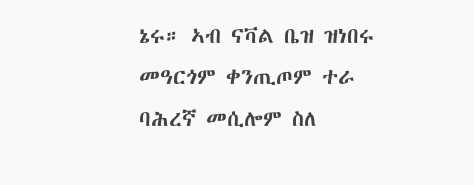ኔሩ። ኣብ ናቫል ቤዝ ዝነበሩ መዓርጎም ቀንጢጦም ተራ ባሕረኛ መሲሎም ስለ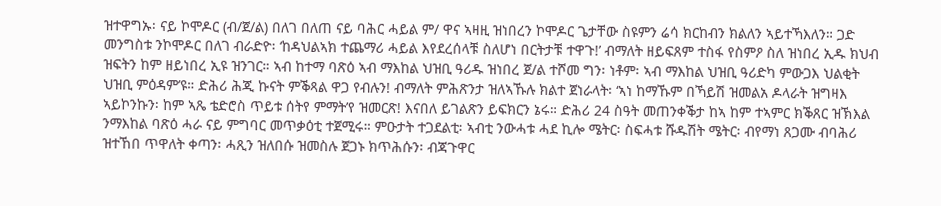ዝተዋግኡ፡ ናይ ኮሞዶር (ብ/ጀ/ል) በለገ በለጠ ናይ ባሕር ሓይል ም/ ዋና ኣዛዚ ዝነበረን ኮሞዶር ጌታቸው ስዩምን ሬሳ ክርከብን ክልለን ኣይተኻእለን። ጋድ መንግስቱ ንኮሞዶር በለገ ብራድዮ፡ ‘ከዳህልኣክ ተጨማሪ ሓይል እየደረሰላቹ ስለሆነ በርትታቹ ተዋጉ!’ ብማለት ዘይፍጸም ተስፋ የስምዖ ስለ ዝነበረ ኢዱ ክህብ ዝፍትን ከም ዘይነበረ ኢዩ ዝንገር። ኣብ ከተማ ባጽዕ ኣብ ማእከል ህዝቢ ዓሪዱ ዝነበረ ጀ/ል ተሾመ ግን፡ ነቶም፡ ኣብ ማእከል ህዝቢ ዓሪድካ ምውጋእ ህልቂት ህዝቢ ምዕዳም’ዩ። ድሕሪ ሕጂ ኩናት ምቕጻል ዋጋ የብሉን! ብማለት ምሕጽንታ ዝለኣኹሉ ክልተ ጀነራላት፡ ‘ኣነ ከማኹም በኻይሽ ዝመልአ ዶላራት ዝግዛእ ኣይኮንኩን፡ ከም ኣጼ ቴድሮስ ጥይቱ ሰትየ ምማት’የ ዝመርጽ! እናበለ ይገልጽን ይፍክርን ኔሩ። ድሕሪ 24 ስዓት መጠንቀቕታ ከኣ ከም ተኣምር ክቕጸር ዝኽእል ንማእከል ባጽዕ ሓራ ናይ ምግባር መጥቃዕቲ ተጀሚሩ። ምዑታት ተጋደልቲ፡ ኣብቲ ንውሓቱ ሓደ ኪሎ ሜትር፡ ስፍሓቱ ሹዱሽት ሜትር፡ ብየማነ ጸጋሙ ብባሕሪ ዝተኸበ ጥዋለት ቀጣን፡ ሓጺን ዝለበሱ ዝመስሉ ጀጋኑ ክጥሕሱን፡ ብጃጉዋር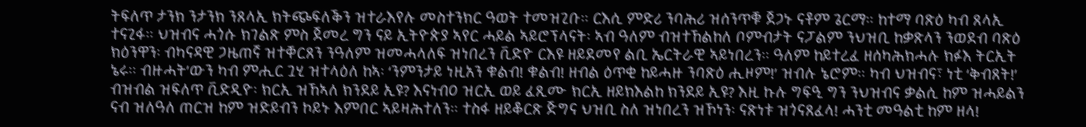ትፍለጥ ታንክ ንታንክ ንጸላኢ ክትጭፍለቕን ዝተራእየሉ መስተንክር ዓወት ተመዝጊቡ። ርእሲ ምድሪ ንባሕሪ ዝሰንጥቑ ጀጋኑ ናቶም ጌርማ። ከተማ ባጽዕ ካብ ጸላኢ ተናጊፋ። ህዝብና ሓጎሱ ክገልጽ ምስ ጀመረ ግን ናይ ኢትዮጵያ ኣየር ሓይል ኣይሮፕላናት፡ ኣብ ዓለም ብዝተኸልከለ ቦምብታት ናፓልም ንህዝቢ ከቃጽላን ንወደብ ባጽዕ ክዕንዋን፡ ብካናዳዊ ጋዜጠኛ ዝተቐርጸን ንዓለም ዝመሓላለፍ ዝነበረን ቪድዮ ርእዩ ዘይደመየ ልቢ ኤርትራዊ ኣይነበረን። ዓለም ከይተረፈ ዘሰካሕክሓሉ ክፉእ ትርኢት ኔሩ። ብዙሓት’ውን ካብ ምሒር ጓሂ ዝተላዕለ ከኣ፡ ‘ንምንታይ ነዚአን ቁልብ! ቁልብ! ዘብል ዕጥቂ ከይሓዙ ንባጽዕ ሒዞም!’ ዝብሉ ኔሮም። ካብ ህዝብና፣ ነቲ ‘ቅብጸት!’ ብዝብል ዝፍለጥ ቪድዲዮ፡ ክርኢ ዝኸኣለ ክንደይ ኢዩ? እናነብዐ ዝርኢ ወይ ፈጺሙ ክርኢ ዘይክእልከ ክንደይ ኢዩ? እዚ ኩሉ ግፍዒ ግን ንህዝብና ቃልሲ ከም ዝሓይልን ናብ ዝለዓለ ጠርዝ ከም ዝድይብን ኮይኑ እምበር ኣይዛሕተለን። ተስፋ ዘይቆርጽ ጅግና ህዝቢ ስለ ዝነበረን ዝኾነን፡ ናጽነቱ ዝጎናጸፈላ! ሓንቲ መዓልቲ ከም ዘላ!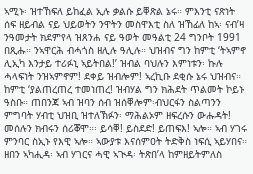ኣሚኑ፡ ዝተኸፍለ ይከፈል ኢሉ ቃልሱ ይቐጽል ኔሩ። ምእንቲ ናጽነት ሰፍ ዘይብል ናይ ህይወትን ንዋትን መስዋእቲ ስለ ዝኸፊለ ከኣ፡ ናብ’ዛ ንዓመታት ክደምየላ ዝጸንሐ ናይ ዓወት መዓልቲ 24 ግንቦት 1991 በጺሑ። ንኣዋርሕ ብሓጎስ ዘሊሉ ዓሊሉ። ህዝብና ግን ከምቲ ‘ትኣምኖ ሊኢካ እንታይ ተሪፉኒ ኣይትበል!’ ዝብል ባህሉን እምነቱን፡ ኩሉ ሓላፍነት ንዝኣምኖም! ደቀይ ዝብሎም! ኣረኪቡ ደቂሱ ኔሩ ህዝብና። ከምቲ ‘ያልጠረጠረ ተመነጠረ! ዝብሃል ግን ክሕደት ጥልመት ኮይኑ ዓስቡ። ጠበንጃ ኣብ ዝባን ሰብ ዝሰቐሎም፡ብህርፋን ስልጣንን ምግባት ሃብቲ ህዝቢ ዝተለኽፉን፡ ማሕልኦም ዘፍረሱን ውሑዳት! መሰሉን ክብሩን ሰሪቖሞ።፡ ይሳቐ! ይስደድ! ይጠፍእ! ኣሎ። ኣብ ሃገሩ ምንባር ስኢኑ የእዊ ኣሎ። ኣውያቱ እናሰምዐት ትድቅስ ነፍሲ ኣይሃበና። ዘበን ኣካሒዳ፡ ኣብ ሃገርና ሓዊ ኣጒዳ፡ ትጽበ’ላ ከምዘይትምለስ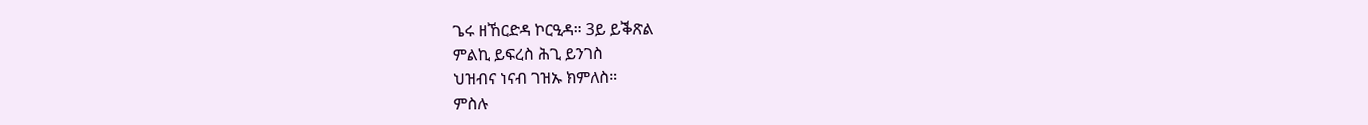ጌሩ ዘኸርድዳ ኮርዒዳ። 3ይ ይቕጽል
ምልኪ ይፍረስ ሕጊ ይንገስ
ህዝብና ነናብ ገዝኡ ክምለስ።
ምስሉ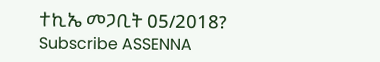ተኪኤ መጋቢት 05/2018?
Subscribe ASSENNA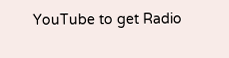YouTube to get Radio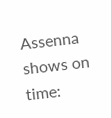Assenna shows on time: